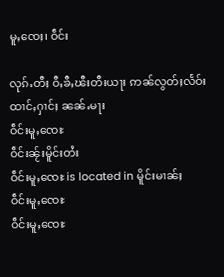မူႇၸေႈ၊ ဝဵင်း

လုၵ်ႉတီႈ ဝီႇၶီႇၽီးတီးယႃး ဢၼ်လွတ်ႈလႅဝ်းထၢင်ႇႁၢင်ႈ ၼၼ်ႉမႃး
ဝဵင်းမူႇၸေႊ
ဝဵင်းၼႂ်းမိူင်းတႆး
ဝဵင်းမူႇၸေႊ is located in မိူင်းမၢၼ်ႈ
ဝဵင်းမူႇၸေႊ
ဝဵင်းမူႇၸေႊ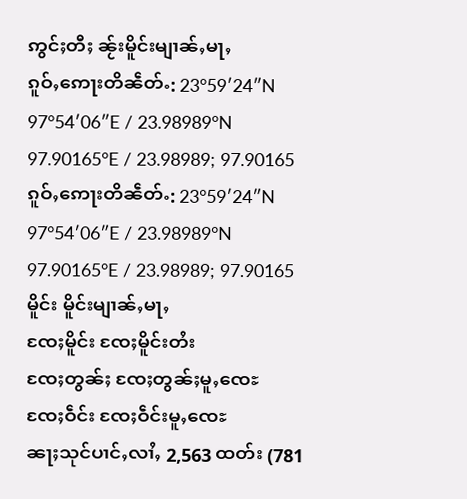ဢွင်ႈတီႈ ၼႂ်းမိူင်းမျၢၼ်ႇမႃႇ
ၵူဝ်ႇဢေႃးတိၼဵတ်ႉ: 23°59′24″N 97°54′06″E / 23.98989°N 97.90165°E / 23.98989; 97.90165ၵူဝ်ႇဢေႃးတိၼဵတ်ႉ: 23°59′24″N 97°54′06″E / 23.98989°N 97.90165°E / 23.98989; 97.90165
မိူင်း မိူင်းမျၢၼ်ႇမႃႇ
ၸႄႈမိူင်း ၸႄႈမိူင်းတႆး
ၸႄႈတွၼ်ႈ ၸႄႈတွၼ်ႈမူႇၸေႊ
ၸႄႈဝဵင်း ၸႄႈဝဵင်းမူႇၸေႊ
ၼႃႈသုင်ပၢင်ႇလၢႆႇ 2,563 ထတ်း (781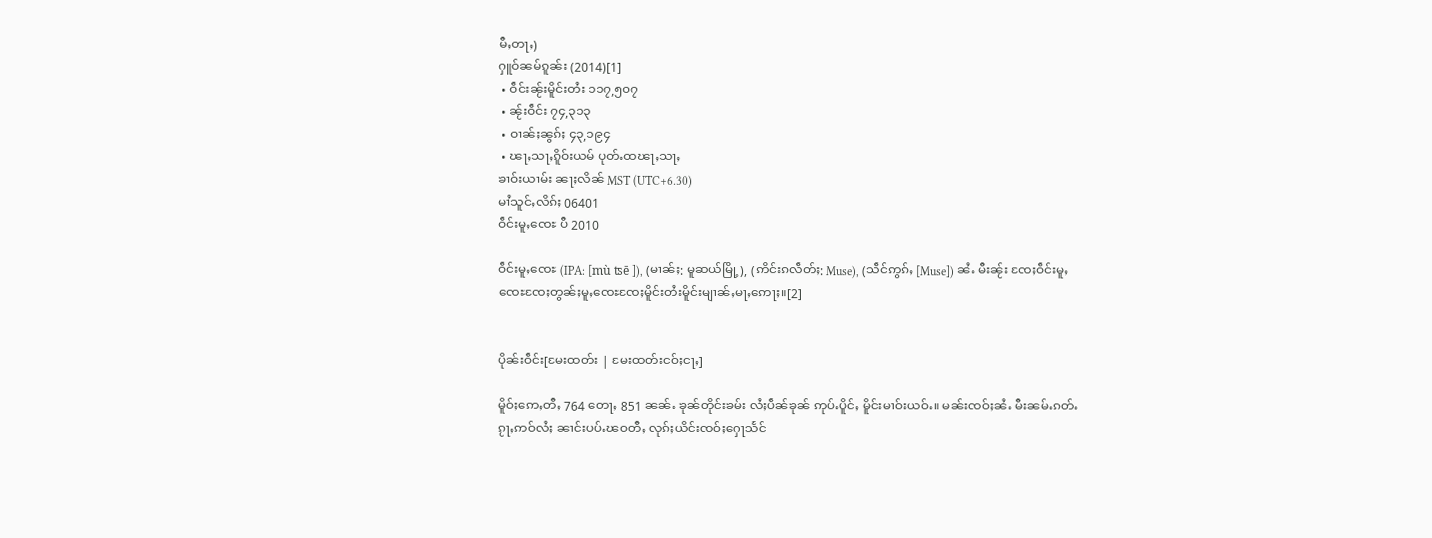မီႇတႃႇ)
ႁူဝ်ၼမ်ၵူၼ်း (2014)[1]
 • ဝဵင်းၼႂ်းမိူင်းတႆး ၁၁၇,၅၀၇
 • ၼႂ်းဝဵင်း ၇၄,၃၁၃
 • ဝၢၼ်ႈၼွၵ်ႈ ၄၃,၁၉၄
 • ၽႃႇသႃႇၵိူဝ်းယမ် ပုတ်ႉထၽႃႇသႃႇ
ၶၢဝ်းယၢမ်း ၼႃႈလိၼ် MST (UTC+6.30)
မၢႆသူင်ႇလိၵ်ႈ 06401
ဝဵင်းမူႇၸေႊ ပီ 2010

ဝဵင်းမူႇၸေႊ (IPA: [mù ʦē ]), (မၢၼ်ႈ: မူဆယ်မြို့), (ဢိင်းၵလဵတ်ႈ: Muse), (သဵင်ဢွၵ်ႇ [Muse]) ၼႆႉ မီးၼႂ်း ၸႄႈဝဵင်းမူႇၸေႊၸႄႈတွၼ်ႈမူႇၸေႊၸႄႈမိူင်းတႆးမိူင်းမျၢၼ်ႇမႃႇဢေႃႈ။[2]


ပိုၼ်းဝဵင်း[မႄးထတ်း | မႄးထတ်းငဝ်ႈငႃႇ]

မိူဝ်ႈဢေႇတီႇ 764 တေႃႇ 851 ၼၼ်ႉ ၶုၼ်တိုင်းၶမ်း လႆႈပဵၼ်ၶုၼ် ဢုပ်ႉပိူင်ႇ မိူင်းမၢဝ်းယဝ်ႉ။ မၼ်းၸဝ်ႈၼႆႉ မီးၼမ်ႉၵတ်ႉ ၵႂႃႇဢဝ်လႆႈ ၼၢင်းပပ်ႉၽဝတီႇ လုၵ်ႈယိင်းၸဝ်ႈႁေႃသႅင်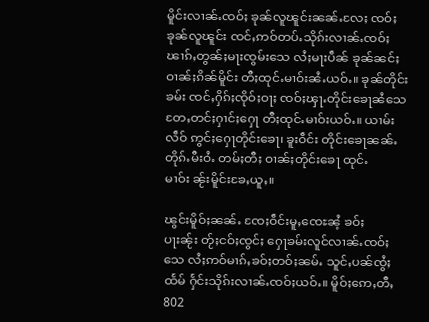မိူင်းလၢၼ်ႉၸဝ်ႈ ၶုၼ်လူၽူင်းၼၼ်ႉလႄႈ ၸဝ်ႈၶုၼ်လူၽူင်း ၸင်ႇဢဝ်တပ်ႉသိုၵ်းလၢၼ်ႉၸဝ်ႈ ၽၢၵ်ႇတွၼ်ႈမႃးၸွမ်းသေ လႆႈမႃးပဵၼ် ၶုၼ်ၼင်ႈဝၢၼ်ႈၵိၼ်မိူင်း တီႈထုင်ႉမၢဝ်းၼႆႉယဝ်ႉ။ ၶုၼ်တိုင်းၶမ်း ၸင်ႇႁိၵ်ႈၸိုဝ်ႈဝႃႈ ၸဝ်ႈၾႃႉတိုင်းၶေႃၼႆသေ တႄႇတင်ႈႁၢင်ႈႁေႃ တီႈထုင်ႉမၢဝ်းယဝ်ႉ။ ယၢမ်းလဵဝ် ဢွင်ႈႁေႃတိုင်းၶေႃ၊ ၶူးဝဵင်း တိုင်းၶေႃၼၼ်ႉ တိုၵ်ႉမီးဝႆႉ တမ်ႈတီႈ ဝၢၼ်ႈတိုင်းၶေႃ ထုင်ႉမၢဝ်း ၼႂ်းမိူင်းၶႄႇယူႇ။

ၽွင်းမိူဝ်ႈၼၼ်ႉ ၸႄႈဝဵင်းမူႇၸေႊၼႆ့ ၶဝ်ႈပႃးၼႂ်း တႂ်ႈငဝ်ႈၸွင်ႈ ႁေႃၶမ်းလူင်လၢၼ်ႉၸဝ်ႈသေ လႆႈဢဝ်မၢၵ်ႇၶဝ်ႈတဝ်ႈၼမ်ႉ သူင်ႇပၼ်ၸွႆႈထႅမ် ႁႅင်းသိုၵ်းလၢၼ်ႉၸဝ်ႈယဝ်ႉ။ မိူဝ်ႈဢေႇတီႇ 802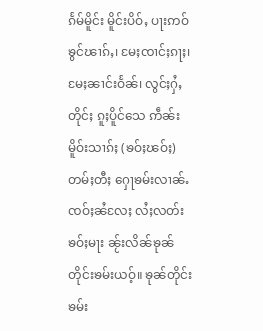ၵႅမ်မိူင်း မိူင်းပိဝ်ႇ ပႃးဢဝ် ၶွင်ၽၢၵ်ႇ၊ မႄႈၸၢင်ႈၵႃႈ၊ မႄႈၼၢင်းဝႅၼ်၊ လွင်ႈႁႆႇတိုင်ႈ ၵူႈပိူင်သေ ဢဵၼ်းမိူဝ်းသၢၵ်ႈ (ၶဝ်ႈၽဝ်ႈ) တမ်ႈတီႈ ႁေႃၶမ်းလၢၼ်ႉၸဝ်ႈၼႆလႄႈ လႆႈလတ်းၶဝ်ႈမႃး ၼႂ်းလိၼ်ၶုၼ်တိုင်းၶမ်းယဝ့်။ ၶုၼ်တိုင်းၶမ်း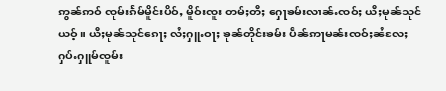ဢွၼ်ဢဝ် ၸုမ်းၵႅမ်မိူင်းပိဝ်ႇ မိူဝ်းၸူး တမ်ႈတီႈ ႁေႃၶမ်းလၢၼ်ႉၸဝ်ႈ ယီႈမုၼ်သုင်ယဝ့်။ ယီႈမုၼ်သုင်ၵေႃႈ လႆႈႁူႉဝႃႈ ၶုၼ်တိုင်းၶမ်း ပဵၼ်ဢႃမၼ်းၸဝ်ႈၼႆလႄႈ ႁပ်ႉႁူမ်ၸူမ်း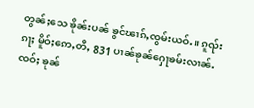တွၼ်ႈသေ ၶိုၼ်းပၼ် ၶွင်ၽၢၵ်ႇၸွမ်းယဝ်ႉ။ ၵူၺ်းၵႃႈ မိူဝ်ႈဢေႇတီႇ 831 ပၢၼ်ၶုၼ်ႁေႃၶမ်းလၢၼ်ႉၸဝ်ႈ ၶုၼ်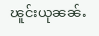ၽူင်းယုၼၼ်ႉ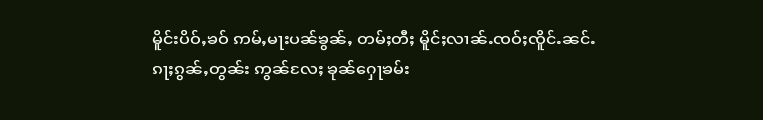မိူင်းပိဝ်ႇၶဝ် ဢမ်ႇမႃးပၼ်ၶွၼ်ႇ တမ်ႈတီႈ မိူင်ႈလၢၼ်ႉၸဝ်ႈၸိူင်ႉၼင်ႉ ၵႃႈၵွၼ်ႇတွၼ်း ဢွၼ်လႄႈ ၶုၼ်ႁေႃၶမ်း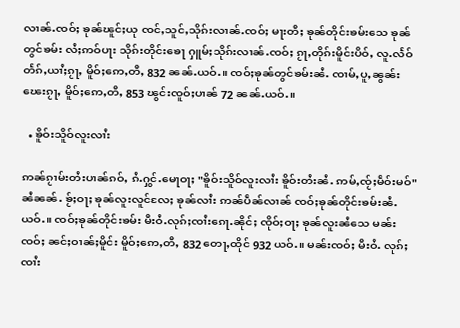လၢၼ်ႉၸဝ်ႈ ၶုၼ်ၽူင်ႈယု ၸင်ႇသူင်ႇသိုၵ်းလၢၼ်ႉၸဝ်ႈ မႃးတီႈ ၶုၼ်တိုင်းၶမ်းသေ ၶုၼ်တွင်ၶမ်း လႆႈဢဝ်ပႃး သိုၵ်းတိုင်းၶေႃ ႁူမ်ႈသိုၵ်းလၢၼ်ႉၸဝ်ႈ ၵႂႃႇတိုၵ်းမိူင်းပိဝ်ႇ လူႉလႅဝ်တႅၵ်ႇယၢႆႈၵႂႃႇ မိူဝ်ႈဢေႇတီႇ 832 ၼၼ်ႉယဝ်ႉ။ ၸဝ်ႈၶုၼ်တွင်ၶမ်းၼႆႉ ၸၢမ်ႇပူႇၼွၼ်းၽေးၵႂႃႇ မိူဝ်ႈဢေႇတီႇ 853 ၽွင်းၸူဝ်ႈပၢၼ် 72 ၼၼ်ႉယဝ်ႉ။

  • ၶိူဝ်းသိူဝ်လူးလၢႆး

ဢၼ်ၵႂၢမ်းတႆးပၢၼ်ၵဝ်ႇ ၵႆႉႁွင်ႉမေႃဝႃႈ "ၶိူဝ်းသိူဝ်လူးလၢႆး ၶိူဝ်းတႆးၼႆႉ ဢမ်ႇၸႂ်ႈမဵဝ်းမဝ်" ၼႆၼၼ်ႉ ၶႂ်ႈဝႃႈ ၶုၼ်လူးလူင်လႄႈ ၶုၼ်လၢႆး ဢၼ်ပဵၼ်လၢၼ် ၸဝ်ႈၶုၼ်တိုင်းၶမ်းၼႆႉယဝ်ႉ။ ၸဝ်ႈၶုၼ်တိုင်းၶမ်း မီးဝႆႉလုၵ်ႈၸၢႆးၵေႃႉၼိုင်ႈ ၸိုဝ်ႈဝႃႈ ၶုၼ်လူးၼႆသေ မၼ်းၸဝ်ႈ ၼင်ႈဝၢၼ်ႈမိူင်း မိူဝ်ႈဢေႇတီႇ 832 တေႃႇထိုင် 932 ယဝ်ႉ။ မၼ်းၸဝ်ႈ မီးဝႆႉ လုၵ်ႈၸၢႆး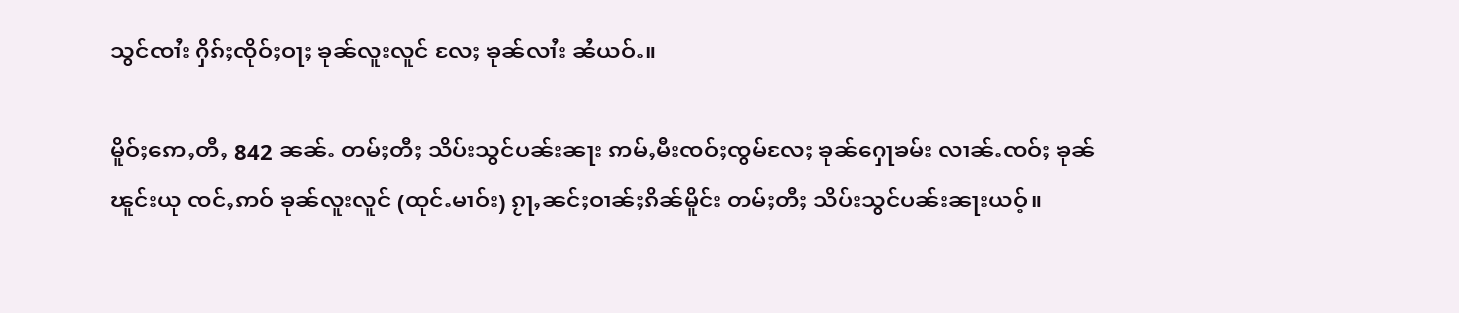သွင်ၸၢႆး ႁိၵ်ႈၸိုဝ်ႈဝႃႈ ၶုၼ်လူးလူင် လႄႈ ၶုၼ်လၢႆး ၼႆယဝ်ႉ။

မိူဝ်ႈဢေႇတီႇ 842 ၼၼ်ႉ တမ်ႈတီႈ သိပ်းသွင်ပၼ်းၼႃး ဢမ်ႇမီးၸဝ်ႈၸွမ်လႄႈ ၶုၼ်ႁေႃၶမ်း လၢၼ်ႉၸဝ်ႈ ၶုၼ်ၽူင်းယု ၸင်ႇဢဝ် ၶုၼ်လူးလူင် (ထုင်ႉမၢဝ်း) ၵႂႃႇၼင်ႈဝၢၼ်ႈၵိၼ်မိူင်း တမ်ႈတီႈ သိပ်းသွင်ပၼ်းၼႃးယဝ့်။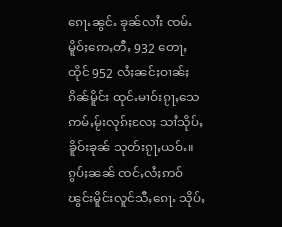ၵေႃႉၼွင်ႉ ၶုၼ်လၢႆး ၸမ်ႉ မိူဝ်ႈဢေႇတီႇ 932 တေႃႇထိုင် 952 လႆႈၼင်ႈဝၢၼ်ႈ ၵိၼ်မိူင်း ထုင်ႉမၢဝ်းၵႂႃႇသေ ဢမ်ႇမႂ်းလုၵ်ႈလႄႈ သၢႆသိုပ်ႇၶိူဝ်းၶုၼ် သုတ်းၵႂႃႇယဝ်ႉ။ ၵွပ်ႈၼၼ် ၸင်ႇလႆႈဢဝ် ၽွင်းမိူင်းလူင်သီႇၵေႃႉ သိုပ်ႇ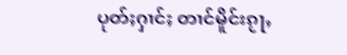ပုတ်ႈႁၢင်ႈ တၢင်မိူင်းၵႂႃႇ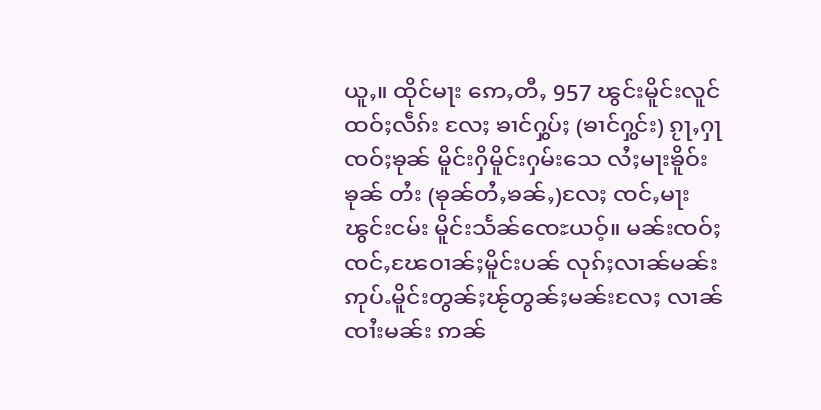ယူႇ။ ထိုင်မႃး ဢေႇတီႇ 957 ၽွင်းမိူင်းလူင် ထဝ်ႈလဵၵ်း လႄႈ ၶၢင်ႁွပ်ႈ (ၶၢင်ႁွင်း) ၵႂႃႇႁႃၸဝ်ႈၶုၼ် မိူင်းႁိမိူင်းႁမ်းသေ လႆႈမႃးၶိူဝ်းၶုၼ် တႆး (ၶုၼ်တႆႇၶၼ်ႇ)လႄႈ ၸင်ႇမႃးၽွင်းငမ်း မိူင်းသႅၼ်ၸေႊယဝ့်။ မၼ်းၸဝ်ႈ ၸင်ႇၽႄဝၢၼ်ႈမိူင်းပၼ် လုၵ်ႈလၢၼ်မၼ်း ဢုပ်ႉမိူင်းတွၼ်ႈၽႂ်တွၼ်ႈမၼ်းလႄႈ လၢၼ်ၸၢႆးမၼ်း ဢၼ်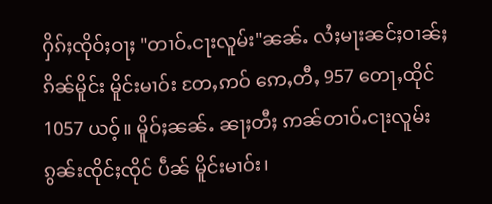ႁိၵ်ႈၸိုဝ်ႈဝႃႈ "တၢဝ်ႉငႃးလူမ်း"ၼၼ်ႉ လႆႈမႃးၼင်ႈဝၢၼ်ႈၵိၼ်မိူင်း မိူင်းမၢဝ်း တႄႇဢဝ် ဢေႇတီႇ 957 တေႃႇထိုင် 1057 ယဝ့်။ မိူဝ်ႈၼၼ်ႉ ၼႃႈတီႈ ဢၼ်တၢဝ်ႉငႃးလူမ်း ၵွၼ်းၸိုင်ႈၸိုင် ပဵၼ် မိူင်းမၢဝ်း၊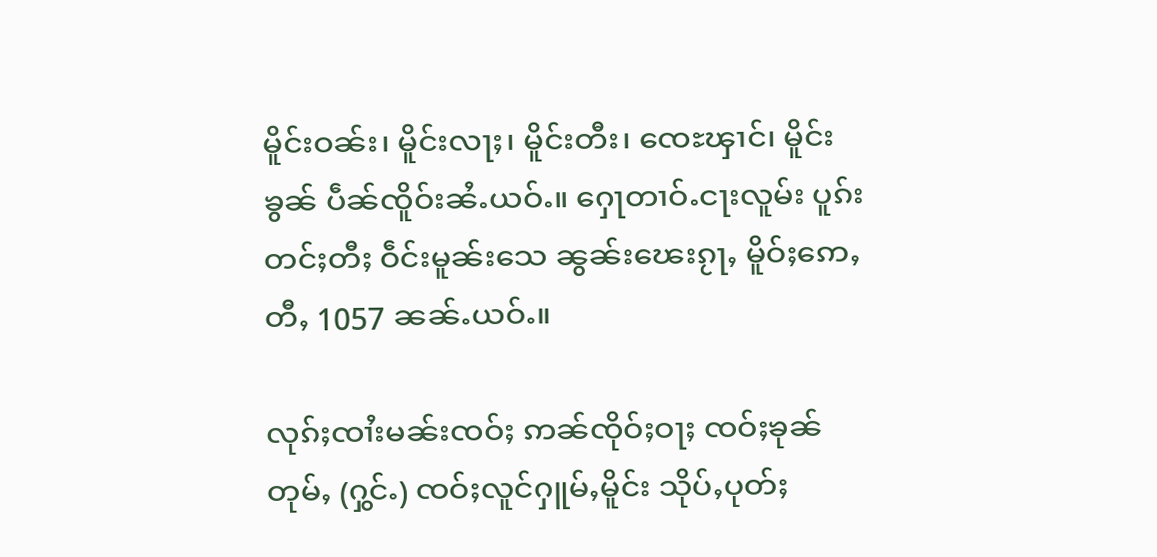မိူင်းဝၼ်း၊ မိူင်းလႃႈ၊ မိူင်းတီး၊ ၸေႊၾၢင်၊ မိူင်းၶွၼ် ပဵၼ်ၸိူဝ်းၼႆႉယဝ်ႉ။ ႁေႃတၢဝ်ႉငႃးလူမ်း ပူၵ်းတင်ႈတီႈ ဝဵင်းမူၼ်းသေ ၼွၼ်းၽေးၵႂႃႇ မိူဝ်ႈဢေႇတီႇ 1057 ၼၼ်ႉယဝ်ႉ။

လုၵ်ႈၸၢႆးမၼ်းၸဝ်ႈ ဢၼ်ၸိုဝ်ႈဝႃႈ ၸဝ်ႈၶုၼ်တုမ်ႇ (ႁွင်ႉ) ၸဝ်ႈလူင်ႁူမ်ႇမိူင်း သိုပ်ႇပုတ်ႈ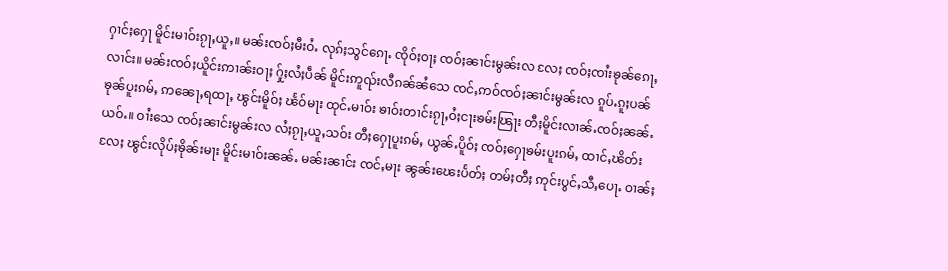ႁၢင်ႈႁေႃ မိူင်းမၢဝ်းၵႂႃႇယူႇ။ မၼ်းၸဝ်ႈမီးဝႆႉ လုၵ်ႈသွင်ၵေႃႉ ၸိုဝ်ႈဝႃႈ ၸဝ်ႈၼၢင်းမွၼ်းလ လႄႈ ၸဝ်ႈၸၢႆးၶုၼ်ၵေႃႇလၢင်း။ မၼ်းၸဝ်ႈယိူင်းဢၢၼ်းဝႃႈ ႁႂ်ႈလႆႈပဵၼ် မိူင်းဢူၺ်းလီၵၼ်ၼႆသေ ၸင်ႇဢဝ်ၸဝ်ႈၼၢင်းမွၼ်းလ ၵူပ်ႉၵူႈပၼ် ၶုၼ်ပူးၵမ်ႇ ဢၼေႃႇရထႃႇ ၽွင်းမိူဝ်ႈ ၽႅဝ်မႃး ထုင်ႉမၢဝ်း ၶၢဝ်းတၢင်းၵႂႃႇဝႆႈငႃးၶမ်းၽြႃး တီႈမိူင်းလၢၼ်ႉၸဝ်ႈၼၼ်ႉယဝ်ႉ။ ဝၢႆးသေ ၸဝ်ႈၼၢင်းမွၼ်းလ လႆႈၵႂႃႇယူႇသဝ်း တီႈႁေႃပူးၵမ်ႇ ယွၼ်ႉပိူဝ်ႈ ၸဝ်ႈႁေႃၶမ်းပူးၵမ်ႇ ထၢင်ႇၽိတ်းလႄႈ ၽွင်းလိုပ်ႈၶိုၼ်းမႃး မိူင်းမၢဝ်းၼၼ်ႉ မၼ်းၼၢင်း ၸင်ႇမႃး ၼွၼ်းၽေးပႅတ်ႈ တမ်ႈတီႈ ဢုင်းပွင်ႇသီႇပေႃႉ ဝၢၼ်ႈ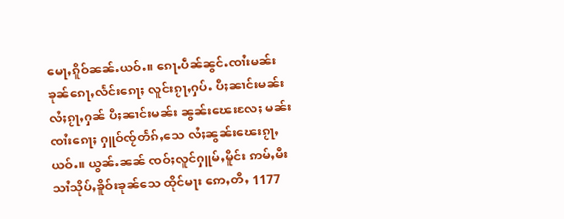မေႃႇၵိူဝ်ၼၼ်ႉယဝ်ႉ။ ၵေႃႉပဵၼ်ၼွင်ႉၸၢႆးမၼ်း ၶုၼ်ၵေႃႇလႅင်းၵေႃႈ လူင်းၵႂႃႇႁပ်ႉ ပီႈၼၢင်းမၼ်း လႆႈၵႂႃႇႁၼ် ပီႈၼၢင်းမၼ်း ၼွၼ်းၽေးလႄႈ မၼ်းၸၢႆးၵေႃႈ ႁူဝ်ၸႂ်တႅၵ်ႇသေ လႆႈၼွၼ်းၽေးၵႂႃႇယဝ်ႉ။ ယွၼ်ႉၼၼ် ၸဝ်ႈလူင်ႁူမ်ႇမိူင်း ဢမ်ႇမီးသၢႆသိုပ်ႇၶိူဝ်းၶုၼ်သေ ထိုင်မႃး ဢေႇတီႇ 1177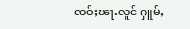ၸဝ်ႈၽႃႉလူင် ႁူမ်ႇ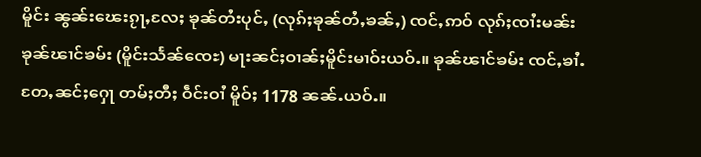မိူင်း ၼွၼ်းၽေးၵႂႃႇလႄႈ ၶုၼ်တႆးပုင်ႇ (လုၵ်ႈၶုၼ်တႆႇၶၼ်ႇ) ၸင်ႇဢဝ် လုၵ်ႈၸၢႆးမၼ်း ၶုၼ်ၽၢင်ၶမ်း (မိူင်းသႅၼ်ၸေႊ) မႃးၼင်ႈဝၢၼ်ႈမိူင်းမၢဝ်းယဝ်ႉ။ ၶုၼ်ၽၢင်ၶမ်း ၸင်ႇၶၢႆႉ တႄႇၼင်ႈႁေႃ တမ်ႈတီႈ ဝဵင်းဝၢႆ မိူဝ်ႈ 1178 ၼၼ်ႉယဝ်ႉ။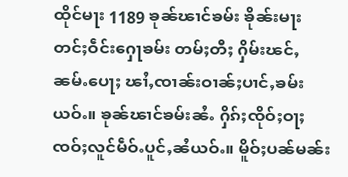ထိုင်မႃး 1189 ၶုၼ်ၽၢင်ၶမ်း ၶိုၼ်းမႃး တင်ႈဝဵင်းႁေႃၶမ်း တမ်ႈတီႈ ႁိမ်းၽင်ႇၼမ်ႉပေႃႈ ၽၢႆႇၸၢၼ်းဝၢၼ်ႈပၢင်ႇၶမ်းယဝ်ႉ။ ၶုၼ်ၽၢင်ၶမ်းၼႆႉ ႁိၵ်ႈၸိုဝ်ႈဝႃႈ ၸဝ်ႈလူင်မဵဝ်ႉပူင်ႇၼႆယဝ်ႉ။ မိူဝ်ႈပၼ်မၼ်း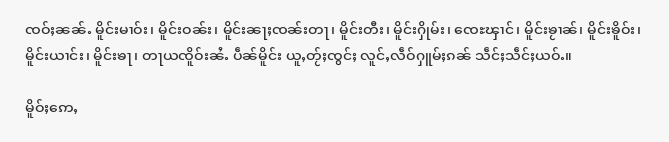ၸဝ်ႈၼၼ်ႉ မိူင်းမၢဝ်း၊ မိူင်းဝၼ်း၊ မိူင်းၼႃႈၸၼ်းတႃ၊ မိူင်းတီး၊ မိူင်းႁိုမ်း၊ ၸေႊၾၢင်၊ မိူင်းၶႂၢၼ်၊ မိူင်းၶိူဝ်း၊ မိူင်းယၢင်း၊ မိူင်းၶႃ၊ တႃယၸိူဝ်းၼႆႉ ပဵၼ်မိူင်း ယူႇတႂ်ႈၸွင်ႈ လူင်ႇလဵဝ်ႁူမ်ႈၵၼ် သဵင်ႈသဵင်ႈယဝ်ႉ။

မိူဝ်ႈဢေႇ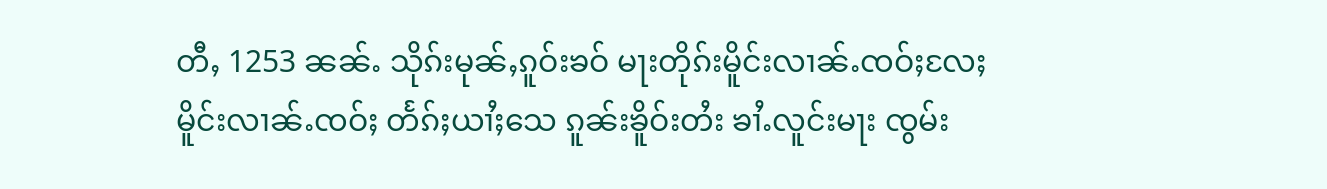တီႇ 1253 ၼၼ်ႉ သိုၵ်းမုၼ်ႇၵူဝ်းၶဝ် မႃးတိုၵ်းမိူင်းလၢၼ်ႉၸဝ်ႈလႄႈ မိူင်းလၢၼ်ႉၸဝ်ႈ တႅၵ်ႈယၢႆႈသေ ၵူၼ်းၶိူဝ်းတႆး ၶၢႆႉလူင်းမႃး ၸွမ်း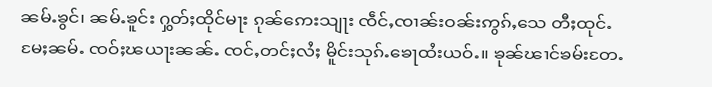ၼမ်ႉၶွင်၊ ၼမ်ႉၶူင်း ႁွတ်ႈထိုင်မႃး ၵုၼ်ဢေးသျႃး ၸဵင်ႇၸၢၼ်းဝၼ်းဢွၵ်ႇသေ တီႈထုင်ႉမႄႈၼမ်ႉ ၸဝ်ႈၽယႃးၼၼ်ႉ ၸင်ႇတင်ႈလႆႈ မိူင်းသုၵ်ႉၶေႃထႆးယဝ်ႉ။ ၶုၼ်ၽၢင်ၶမ်းတႄႉ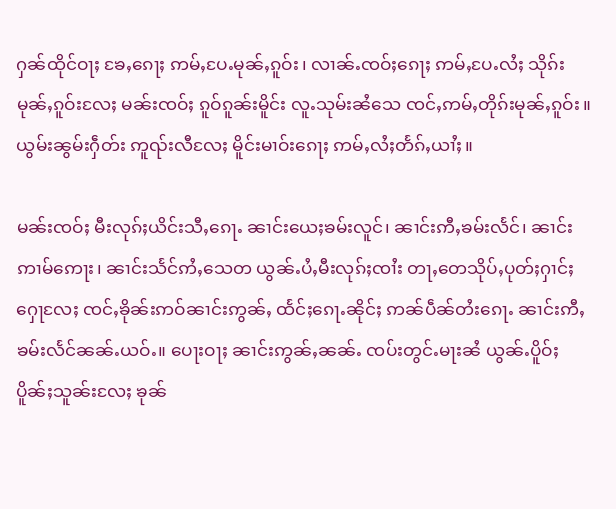ႁၼ်ထိုင်ဝႃႈ ၶႄႇၵေႃႈ ဢမ်ႇပႄႉမုၼ်ႇၵူဝ်း၊ လၢၼ်ႉၸဝ်ႈၵေႃႈ ဢမ်ႇပႄႉလႆႈ သိုၵ်းမုၼ်ႇၵူဝ်းလႄႈ မၼ်းၸဝ်ႈ ၵူဝ်ၵူၼ်းမိူင်း လူႉသုမ်းၼႆသေ ၸင်ႇဢမ်ႇတိုၵ်းမုၼ်ႇၵူဝ်း။ ယွမ်းၼွမ်းႁဵတ်း ဢူၺ်းလီလႄႈ မိူင်းမၢဝ်းၵေႃႈ ဢမ်ႇလႆႈတႅၵ်ႇယၢႆႈ။

မၼ်းၸဝ်ႈ မီးလုၵ်ႈယိင်းသီႇၵေႃႉ ၼၢင်းယေႈၶမ်းလူင်၊ ၼၢင်းဢီႇၶမ်းလႅင်၊ ၼၢင်းဢၢမ်ဢေႃး၊ ၼၢင်းသႅင်ဢႆႇသေတ ယွၼ်ႉပႆႇမီးလုၵ်ႈၸၢႆး တႃႇတေသိုပ်ႇပုတ်ႈႁၢင်ႈႁေႃလႄႈ ၸင်ႇၶိုၼ်းဢဝ်ၼၢင်းဢွၼ်ႇ ထႅင်ႈၵေႃႉၼိုင်ႈ ဢၼ်ပဵၼ်တႆးၵေႃႉ ၼၢင်းဢီႇၶမ်းလႅင်ၼၼ်ႉယဝ်ႉ။ ပေႃးဝႃႈ ၼၢင်းဢွၼ်ႇၼၼ်ႉ ၸပ်းတွင်ႉမႃးၼႆ ယွၼ်ႉပိူဝ်ႈ ပိူၼ်ႈသူၼ်းလႄႈ ၶုၼ်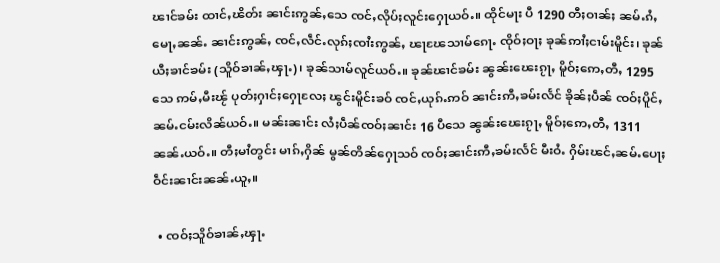ၽၢင်ၶမ်း ထၢင်ႇၽိတ်း ၼၢင်းဢွၼ်ႇသေ ၸင်ႇလိုပ်ႈလူင်းႁေႃယဝ်ႉ။ ထိုင်မႃး ပီ 1290 တီႈဝၢၼ်ႈ ၼမ်ႉၵႆႇမေႃႇၼၼ်ႉ ၼၢင်းဢွၼ်ႇ ၸင်ႇလဵင်ႉလုၵ်ႈၸၢႆးဢွၼ်ႇ ၽႃၽႄသၢမ်ၵေႃႉ ၸိုဝ်ႈဝႃႈ ၶုၼ်ဢၢႆႈငၢမ်းမိူင်း၊ ၶုၼ်ယီႈၶၢင်ၶမ်း (သိူဝ်ၶၢၼ်ႇၾႃႉ)၊ ၶုၼ်သၢမ်လူင်ယဝ်ႉ။ ၶုၼ်ၽၢင်ၶမ်း ၼွၼ်းၽေးၵႂႃႇ မိူဝ်ႈဢေႇတီႇ 1295 သေ ဢမ်ႇမီးၽႂ် ပုတ်ႈႁၢင်ႈႁေႃလႄႈ ၽွင်းမိူင်းၶဝ် ၸင်ႇယုၵ်ႉဢဝ် ၼၢင်းဢီႇၶမ်းလႅင် ၶိုၼ်ႈပဵၼ် ၸဝ်ႈပိူင်ႇၼမ်ႉငမ်းလိၼ်ယဝ်ႉ။ မၼ်းၼၢင်း လႆႈပဵၼ်ၸဝ်ႈၼၢင်း 16 ပီသေ ၼွၼ်းၽေးၵႂႃႇ မိူဝ်ႈဢေႇတီႇ 1311 ၼၼ်ႉယဝ်ႉ။ တီႈမၢႆတွင်း မၢၵ်ႇႁိၼ် မွၼ်တိၼ်ႁေႃသဝ် ၸဝ်ႈၼၢင်းဢီႇၶမ်းလႅင် မီးဝႆႉ ႁိမ်းၽင်ႇၼမ်ႉပေႃႈ ဝဵင်းၼၢင်းၼၼ်ႉယူႇ။

  • ၸဝ်ႈသိူဝ်ၶၢၼ်ႇၾႃႉ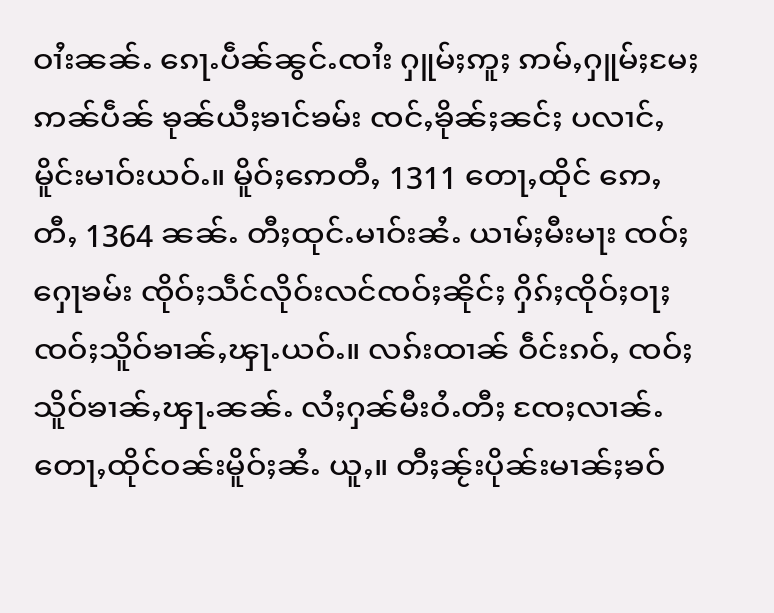ဝၢႆးၼၼ်ႉ ၵေႃႉပဵၼ်ၼွင်ႉၸၢႆး ႁူမ်ႈဢူႈ ဢမ်ႇႁူမ်ႈမႄႈ ဢၼ်ပဵၼ် ၶုၼ်ယီႈၶၢင်ၶမ်း ၸင်ႇၶိုၼ်ႈၼင်ႈ ပလၢင်ႇမိူင်းမၢဝ်းယဝ်ႉ။ မိူဝ်ႈဢေတီႇ 1311 တေႃႇထိုင် ဢေႇတီႇ 1364 ၼၼ်ႉ တီႈထုင်ႉမၢဝ်းၼႆႉ ယၢမ်ႈမီးမႃး ၸဝ်ႈႁေႃၶမ်း ၸိုဝ်ႈသဵင်လိုဝ်းလင်ၸဝ်ႈၼိုင်ႈ ႁိၵ်ႈၸိုဝ်ႈဝႃႈ ၸဝ်ႈသိူဝ်ၶၢၼ်ႇၾႃႉယဝ်ႉ။ လၵ်းထၢၼ် ဝဵင်းၵဝ်ႇ ၸဝ်ႈသိူဝ်ၶၢၼ်ႇၾႃႉၼၼ်ႉ လႆႈႁၼ်မီးဝႆႉတီႈ ၸႄႈလၢၼ်ႉ တေႃႇထိုင်ဝၼ်းမိူဝ်ႈၼႆႉ ယူႇ။ တီႈၼႂ်းပိုၼ်းမၢၼ်ႈၶဝ်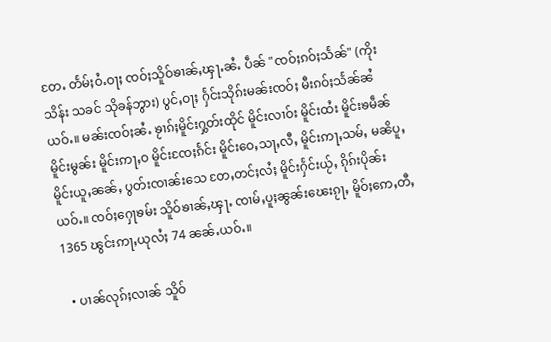တႄႉ တႅမ်ႈဝႆႉဝႃႈ ၸဝ်ႈသိူဝ်ၶၢၼ်ႇၾႃႉၼႆႉ ပဵၼ် "ၸဝ်ႈၵဝ်ႈသႅၼ်" (ကိုးသိန်း သခင် သိုခန်ဘွား) ပွင်ႇဝႃႈ ႁႅင်းသိုၵ်းမၼ်းၸဝ်ႈ မီးၵဝ်ႈသႅၼ်ၼႆယဝ်ႉ။ မၼ်းၸဝ်ႈၼႆႉ ၶႂၢၵ်ႈမိူင်းႁွတ်းထိုင် မိူင်းလၢဝ်း မိူင်းထႆး မိူင်းၶမဵၼ် မိူင်းမွၼ်း မိူင်းဢႃႇဝ မိူင်းၸႄႈၵႅင်း မိူင်းဝေႇသႃႇလီႇ မိူင်းဢႃႇသမ်ႇ မၼိပူႇ မိူင်းယူႇၼၼ်ႇ ပွတ်းၸၢၼ်းသေ တႄႇတင်ႈလႆႈ မိူင်းႁႅင်းယႂ်ႇ ၵိုၵ်းပိုၼ်းယဝ်ႉ။ ၸဝ်ႈႁေႃၶမ်း သိူဝ်ၶၢၼ်ႇၾႃႉ ၸၢမ်ႇပူႈၼွၼ်းၽေးၵႂႃႇ မိူဝ်ႈဢေႇတီႇ 1365 ၽွင်းဢႃႇယုလႆႈ 74 ၼၼ်ႉယဝ်ႉ။

  • ပၢၼ်လုၵ်ႈလၢၼ် သိူဝ်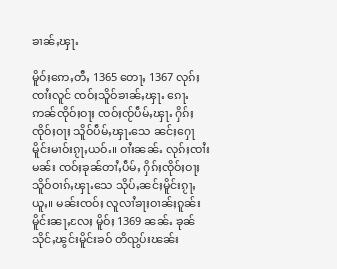ၶၢၼ်ႇၾႃႉ

မိူဝ်ႈဢေႇတီႇ 1365 တေႃႇ 1367 လုၵ်ႈၸၢႆးလူင် ၸဝ်ႈသိူဝ်ၶၢၼ်ႇၾႃႉ ၵေႃႉဢၼ်ၸိုဝ်ႈဝႃႈ ၸဝ်ႈၸႂ်ပဵမ်ႇၾႃႉ ႁိၵ်ႈၸိုဝ်ႈဝႃႈ သိူဝ်ပဵမ်ႇၾႃႉသေ ၼင်ႈႁေႃမိူင်းမၢဝ်းၵႂႃႇယဝ်ႉ။ ဝၢႆးၼၼ်ႉ လုၵ်ႈၸၢႆးမၼ်း ၸဝ်ႈၶုၼ်တၢႆႇပဵမ်ႇ ႁိၵ်ႈၸိုဝ်ႈဝႃႈ သိူဝ်ဝၢၵ်ႇၾႃႉသေ သိုပ်ႇၼင်ႈမိူင်းၵႂႃႇယူႇ။ မၼ်းၸဝ်ႈ လူလၢႆၶႃႈဝၢၼ်ႈၵူၼ်းမိူင်းၼႃႇလႄႈ မိူဝ်ႈ 1369 ၼၼ်ႉ ၶုၼ်သိုင်ႇၽွင်းမိူင်းၶဝ် တိၺွပ်းၽၼ်း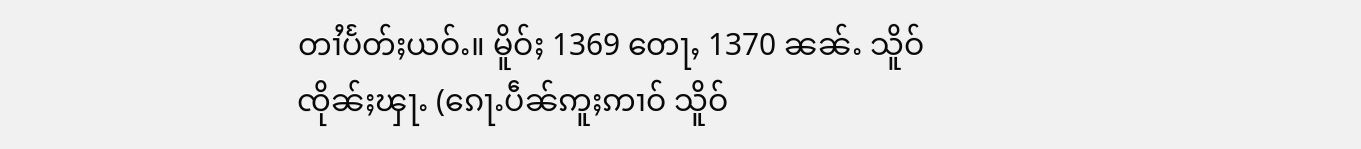တၢႆပႅတ်ႈယဝ်ႉ။ မိူဝ်ႈ 1369 တေႃႇ 1370 ၼၼ်ႉ သိူဝ်ၸိုၼ်ႈၾႃႉ (ၵေႃႉပဵၼ်ဢူႈဢၢဝ် သိူဝ်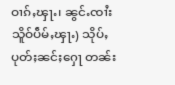ဝၢၵ်ႇၾႃႉ၊ ၼွင်ႉၸၢႆးသိူဝ်ပဵမ်ႇၾႃႉ) သိုပ်ႇပုတ်ႈၼင်ႈႁေႃ တၼ်း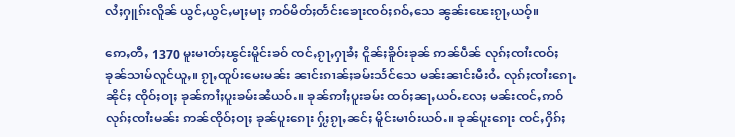လႆႈႁူၵ်းလိူၼ် ယွင်ႇယွင်ႇမႃႈမႃႈ ဢဝ်မိတ်ႈတႅင်းၶေႃးၸဝ်ႈၵဝ်ႇသေ ၼွၼ်းၽေးၵႂႃႇယဝ့်။

ဢေႇတီႇ 1370 မူးမၢတ်ႈၽွင်းမိူင်းၶဝ် ၸင်ႇၵႂႃႇႁႃၶႆႈ ငိူၼ်ႈၶိူဝ်းၶုၼ် ဢၼ်ပဵၼ် လုၵ်ႈၸၢႆးၸဝ်ႈၶုၼ်သၢမ်လူင်ယူႇ။ ၵႂႃႇထူပ်းမေးမၼ်း ၼၢင်းၵၢၼ်ႈၶမ်းသႅင်သေ မၼ်းၼၢင်းမီးဝႆႉ လုၵ်ႈၸၢႆးၵေႃႉၼိုင်ႈ ၸိုဝ်ႈဝႃႈ ၶုၼ်ဢၢႆႈပူးၶမ်းၼႆယဝ်ႉ။ ၶုၼ်ဢၢႆႈပူးၶမ်း ထဝ်ႈၼႃႇယဝ်ႉလႄႈ မၼ်းၸင်ႇဢဝ် လုၵ်ႈၸၢႆးမၼ်း ဢၼ်ၸိုဝ်ႈဝႃႈ ၶုၼ်ပူးၵေႃး ႁႂ်ႈၵႂႃႇၼင်ႈ မိူင်းမၢဝ်းယဝ်ႉ။ ၶုၼ်ပူးၵေႃး ၸင်ႇႁိၵ်ႈ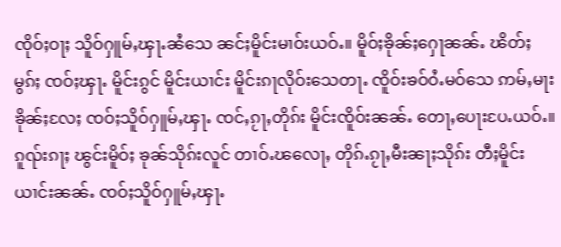ၸိုဝ်ႈဝႃႈ သိူဝ်ႁူမ်ႇၾႃႉၼႆသေ ၼင်ႈမိူင်းမၢဝ်းယဝ်ႉ။ မိူဝ်ႈၶိုၼ်ႈႁေႃၼၼ်ႉ ၽိတ်ႈမွၵ်ႈ ၸဝ်ႈၾႃႉ မိူင်းၵွင် မိူင်းယၢင်း မိူင်းၵႃလိုဝ်းသေတႃႉ ၸိူဝ်းၶဝ်ဝႆႉမဝ်သေ ဢမ်ႇမႃးၶိုၼ်ႈလႄႈ ၸဝ်ႈသိူဝ်ႁူမ်ႇၾႃႉ ၸင်ႇၵႂႃႇတိုၵ်း မိူင်းၸိူဝ်းၼၼ်ႉ တေႃႇပေႃးပႄႉယဝ်ႉ။ ၵူၺ်းၵႃႈ ၽွင်းမိူဝ်ႈ ၶုၼ်သိုၵ်းလူင် တၢဝ်ႉၽလေႃႇ တိုၵ်ႉၵႂႃႇမီးၼႃႈသိုၵ်း တီႈမိူင်းယၢင်းၼၼ်ႉ ၸဝ်ႈသိူဝ်ႁူမ်ႇၾႃႉ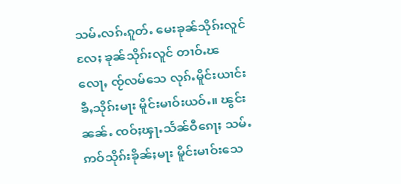သမ်ႉလၵ်ႉၵူတ်ႉ မေးၶုၼ်သိုၵ်းလူင်လႄႈ ၶုၼ်သိုၵ်းလူင် တၢဝ်ႉၽလေႃႇ ၸႂ်လမ်သေ လုၵ်ႉမိူင်းယၢင်း ၶီႇသိုၵ်းမႃး မိူင်းမၢဝ်းယဝ်ႉ။ ၽွင်းၼၼ်ႉ ၸဝ်ႈၾႃႉသႅၼ်ဝီၵေႃႈ သမ်ႉဢဝ်သိုၵ်းၶိုၼ်ႈမႃး မိူင်းမၢဝ်းသေ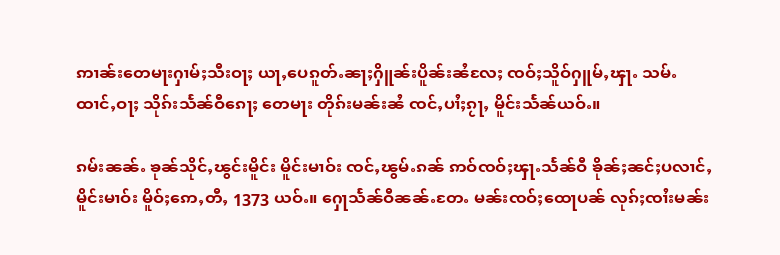ဢၢၼ်းတေမႃးႁၢမ်ႈသီးဝႃႈ ယႃႇပေၵူတ်ႉၼႃႈႁိူၼ်းပိူၼ်းၼႆလႄႈ ၸဝ်ႈသိူဝ်ႁူမ်ႇၾႃႉ သမ်ႉထၢင်ႇဝႃႈ သိုၵ်းသႅၼ်ဝီၵေႃႈ တေမႃး တိုၵ်းမၼ်းၼႆ ၸင်ႇပၢႆႈၵႂႃႇ မိူင်းသႅၼ်ယဝ်ႉ။

ၵမ်းၼၼ်ႉ ၶုၼ်သိုင်ႇၽွင်းမိူင်း မိူင်းမၢဝ်း ၸင်ႇၽွမ်ႉၵၼ် ဢဝ်ၸဝ်ႈၾႃႉသႅၼ်ဝီ ၶိုၼ်ႈၼင်ႈပလၢင်ႇ မိူင်းမၢဝ်း မိူဝ်ႈဢေႇတီႇ 1373 ယဝ်ႉ။ ႁေႃသႅၼ်ဝီၼၼ်ႉတႄႉ မၼ်းၸဝ်ႈထေႃပၼ် လုၵ်ႈၸၢႆးမၼ်း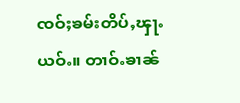ၸဝ်ႈၶမ်းတိပ်ႇၾႃႉယဝ်ႉ။ တၢဝ်ႉၶၢၼ်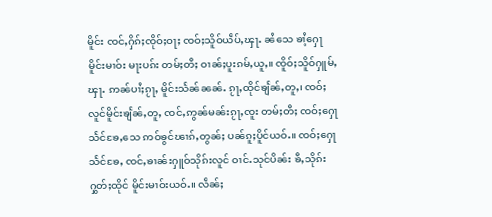မိူင်း ၸင်ႇႁိၵ်ႈၸိုဝ်ႈဝႃႈ ၸဝ်ႈသိူဝ်ယဵပ်ႇၾႃႉ ၼႆသေ ၶၢႆ့ႁေႃမိူင်းမၢဝ်း မႃးပၵ်း တမ်ႈတီႈ ဝၢၼ်ႈပူးၵမ်ႇယူႇ။ ၸိူဝ်ႈသိူဝ်ႁူမ်ႇၾႃႉ ဢၼ်ပၢႆႈၵႂႃႇ မိူင်းသႅၼ်ၼၼ်ႉ ၵႂႃႇထိုင်ၶျႅၼ်ႇတူႇ၊ ၸဝ်ႈလူင်မိူင်းၶျႅၼ်ႇတူႇ ၸင်ႇဢွၼ်မၼ်းၵႂႃႇၸူး တမ်ႈတီႈ ၸဝ်ႈႁေႃသႅင်ၶႄႇသေ ဢဝ်ၶွင်ၽၢၵ်ႇတွၼ်ႈ ပၼ်ၵူႈပိူင်ယဝ်ႉ။ ၸဝ်ႈႁေႃသႅင်ၶႄႇ ၸင်ႇၶၢၼ်းႁူဝ်သိုၵ်းလူင် ဝၢင်ႉသုင်ပိၼ်း ၶီႇသိုၵ်း ႁွတ်ႈထိုင် မိူင်းမၢဝ်းယဝ်ႉ။ လဵၼ်ႈ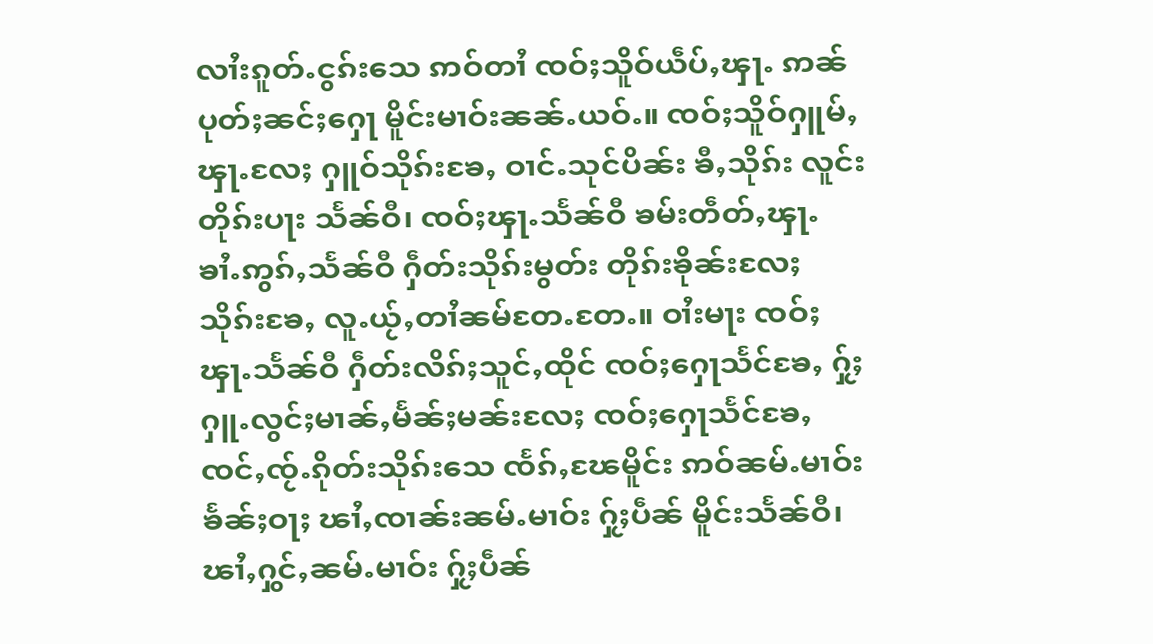လၢႆးၵူတ်ႉငွၵ်းသေ ဢဝ်တၢႆ ၸဝ်ႈသိူဝ်ယဵပ်ႇၾႃႉ ဢၼ်ပုတ်ႈၼင်ႈႁေႃ မိူင်းမၢဝ်းၼၼ်ႉယဝ်ႉ။ ၸဝ်ႈသိူဝ်ႁူမ်ႇၾႃႉလႄႈ ႁူဝ်သိုၵ်းၶႄႇ ဝၢင်ႉသုင်ပိၼ်း ၶီႇသိုၵ်း လူင်းတိုၵ်းပႃး သႅၼ်ဝီ၊ ၸဝ်ႈၾႃႉသႅၼ်ဝီ ၶမ်းတဵတ်ႇၾႃႉ ၶၢႆႉဢွၵ်ႇသႅၼ်ဝီ ႁဵတ်းသိုၵ်းမွတ်း တိုၵ်းၶိုၼ်းလႄႈ သိုၵ်းၶႄႇ လူႉယႂ်ႇတၢႆၼမ်တႄႉတႄႉ။ ဝၢႆးမႃး ၸဝ်ႈၾႃႉသႅၼ်ဝီ ႁဵတ်းလိၵ်ႈသူင်ႇထိုင် ၸဝ်ႈႁေႃသႅင်ၶႄႇ ႁႂ်ႈႁူႉလွင်ႈမၢၼ်ႇမႅၼ်ႈမၼ်းလႄႈ ၸဝ်ႈႁေႃသႅင်ၶႄႇ ၸင်ႇၸႂ်ႉၵိုတ်းသိုၵ်းသေ ၸႅၵ်ႇၽႄမိူင်း ဢဝ်ၼမ်ႉမၢဝ်းၶႅၼ်ႈဝႃႈ ၽၢႆႇၸၢၼ်းၼမ်ႉမၢဝ်း ႁႂ်ႈပဵၼ် မိူင်းသႅၼ်ဝီ၊ ၽၢႆႇႁွင်ႇၼမ်ႉမၢဝ်း ႁႂ်ႈပဵၼ်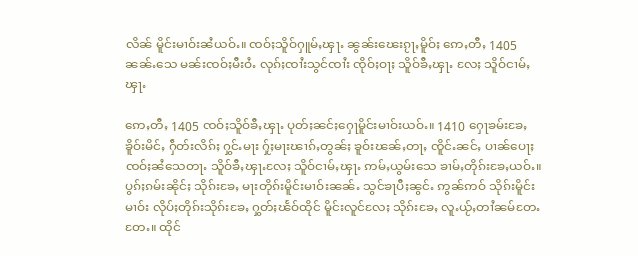လိၼ် မိူင်းမၢဝ်းၼႆယဝ်ႉ။ ၸဝ်ႈသိူဝ်ႁူမ်ႇၾႃႉ ၼွၼ်းၽေးၵႂႃႇမိူဝ်ႈ ဢေႇတီႇ 1405 ၼၼ်ႉသေ မၼ်းၸဝ်ႈမီးဝႆႉ လုၵ်ႈၸၢႆးသွင်ၸၢႆး ၸိုဝ်ႈဝႃႈ သိူဝ်ၶီႇၾႃႉ လႄႈ သိူဝ်ငၢမ်ႇၾႃႉ

ဢေႇတီႇ 1405 ၸဝ်ႈသိူဝ်ၶီႇၾႃႉ ပုတ်ႈၼင်ႈႁေႃမိူင်းမၢဝ်းယဝ်ႉ။ 1410 ႁေႃၶမ်းၶႄႇ ၶိူဝ်းမိင်ႇ ႁဵတ်းလိၵ်ႈ ႁွင်ႉမႃး ႁႂ်ႈမႃးၽၢၵ်ႇတွၼ်ႈ ၶူဝ်းၽၼ်ႇတႃႇ ၸိူင်ႉၼင်ႇ ပၢၼ်ပေႃႈၸဝ်ႈၼႆသေတႃႉ သိူဝ်ၶီႇၾႃႉလႄႈ သိူဝ်ငၢမ်ႇၾႃႉ ဢမ်ႇယွမ်းသေ ၶၢမ်ႇတိုၵ်းၶႄႇယဝ်ႉ။ ပွၵ်ႈၵမ်းၼိုင်ႈ သိုၵ်းၶႄႇ မႃးတိုၵ်းမိူင်းမၢဝ်းၼၼ်ႉ သွင်ၶႃပီႈၼွင်ႉ ဢွၼ်ဢဝ် သိုၵ်းမိူင်းမၢဝ်း လိုပ်ႈတိုၵ်းသိုၵ်းၶႄႇ ႁွတ်ႈၽႅဝ်ထိုင် မိူင်းလူင်လႄႈ သိုၵ်းၶႄႇ လူႉယႂ်ႇတၢႆၼမ်တႄႉတႄႉ။ ထိုင်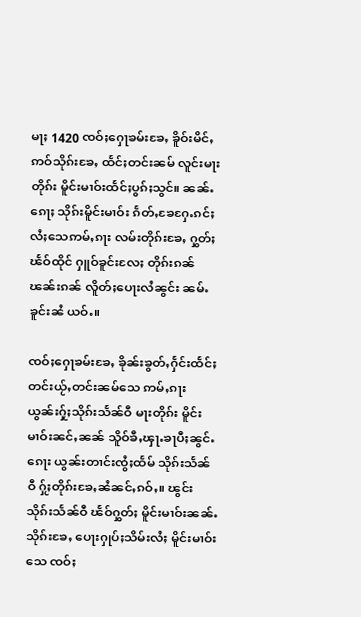မႃႈ 1420 ၸဝ်ႈႁေႃၶမ်းၶႄႇ ၶိူဝ်းမိင်ႇ ဢဝ်သိုၵ်းၶႄႇ ထႅင်ႈတင်းၼမ် လူင်းမႃးတိုၵ်း မိူင်းမၢဝ်းထႅင်ႈပွၵ်ႈသွင်။ ၼၼ်ႉၵေႃႈ သိုၵ်းမိူင်းမၢဝ်း ၵႅတ်ႇၶႄႁႄႉၵင်ႈလႆႈသေဢမ်ႇၵႃး လမ်းတိုၵ်းၶႄႇ ႁွတ်ႈၽႅဝ်ထိုင် ႁူဝ်ၶူင်းလႄႈ တိုၵ်းၵၼ် ၽၼ်းၵၼ် လိူတ်ႈပေႃးလႆၼွင်း ၼမ်ႉၶူင်းၼႆ ယဝ်ႉ။

ၸဝ်ႈႁေႃၶမ်းၶႄႇ ၶိုၼ်းၶွတ်ႇႁႅင်းထႅင်ႈ တင်းယႂ်ႇတင်းၼမ်သေ ဢမ်ႇၵႃး ယွၼ်းႁႂ်ႈသိုၵ်းသႅၼ်ဝီ မႃးတိုၵ်း မိူင်းမၢဝ်းၼင်ႇၼၼ် သိူဝ်ၶီႇၾႃႉၶႃပီႈၼွင်ႉၵေႃး ယွၼ်းတၢင်းၸွႆႈထႅမ် သိုၵ်းသႅၼ်ဝီ ႁႂ်ႈတိုၵ်းၶႄႇၼႆၼင်ႇၵဝ်ႇ။ ၽွင်းသိုၵ်းသႅၼ်ဝီ ၽႅဝ်ႁွတ်ႈ မိူင်းမၢဝ်းၼၼ်ႉ သိုၵ်းၶႄႇ ပေႃးႁုပ်ႈသိမ်းလႆႈ မိူင်းမၢဝ်းသေ ၸဝ်ႈ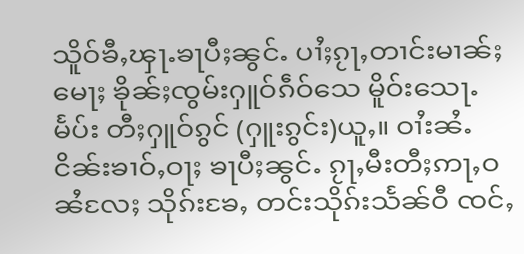သိူဝ်ၶီႇၾႃႉၶႃပီႈၼွင်ႉ ပၢႆႈၵႂႃႇတၢင်းမၢၼ်ႈမေႃႈ ၶိုၼ်ႈၸွမ်းႁူဝ်ၵဵဝ်သေ မိူဝ်းသေႃႉမႅပ်း တီႈႁူဝ်ၵွင် (ႁူးၵွင်း)ယူႇ။ ဝၢႆးၼႆႉ ငိၼ်းၶၢဝ်ႇဝႃႈ ၶႃပီႈၼွင်ႉ ၵႂႃႇမီးတီႈဢႃႇဝၼႆလႄႈ သိုၵ်းၶႄႇ တင်းသိုၵ်းသႅၼ်ဝီ ၸင်ႇ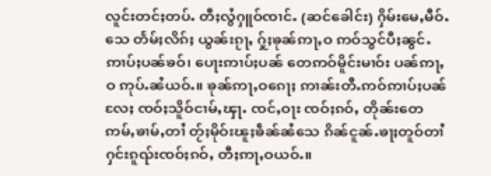လူင်းတင်ႈတပ်ႉ တီႈလွႆႁူဝ်ၸၢင်ႉ (ဆင်ခေါင်း) ႁိမ်းမေႇမီဝ်ႉသေ တႅမ်ႈလိၵ်ႈ ယွၼ်းၵႂႃႇ ႁႂ်ႈၶုၼ်ဢႃႇဝ ဢဝ်သွင်ပီႈၼွင်ႉ ဢၢပ်ႈပၼ်ၶဝ်၊ ပေႃးဢၢပ်ႈပၼ် တေဢဝ်မိူင်းမၢဝ်း ပၼ်ဢႃႇဝ ဢုပ်ႉၼႆယဝ်ႉ။ ၶုၼ်ဢႃႇဝၵေႃႈ ဢၢၼ်းတီႉဢဝ်ဢၢပ်ႈပၼ်လႄႈ ၸဝ်ႈသိူဝ်ငၢမ်ႇၾႃႉ ၸင်ႇဝႃး ၸဝ်ႈၵဝ်ႇ တိုၼ်းတေဢမ်ႇၶၢမ်ႇတၢႆ တႂ်ႈမိုဝ်းၽူႈၶဵၼ်ၼႆသေ ၵိၼ်ငူၼ်ႉၶႃႈတူဝ်တၢႆ ႁင်းၵူၺ်းၸဝ်ႈၵဝ်ႇ တီႈဢႃႇဝယဝ်ႉ။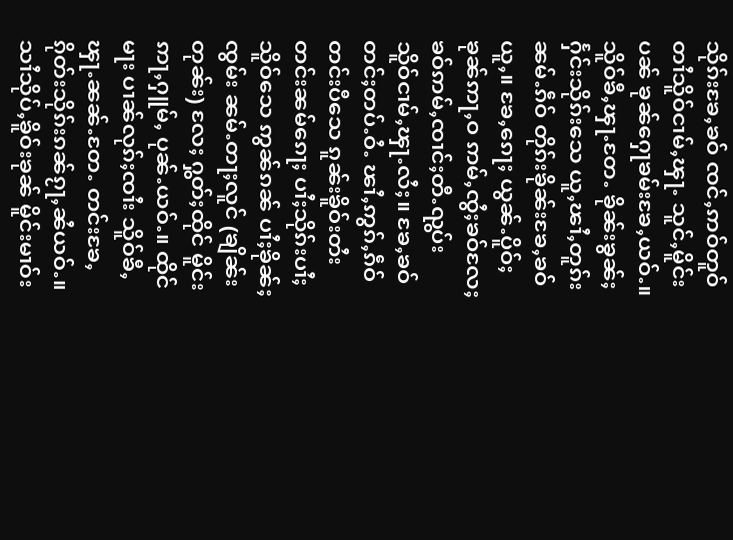သိုၵ်းၶႄႇၶဝ် ၸင်ႇဢဝ်တူဝ်တၢႆသိူဝ်ငၢမ်ႇၾႃႉ သူင်ႇမိူင်းပၼ် ၶုၼ်ႁေႃၶမ်းၶႄႇယဝ်ႉ။ သိူဝ်ၶီႇၾႃႉတႄႉ ၶိုၼ်းၶွၼ်ႈႁႅင်းသိုၵ်းသေ ယူႇၽၢႆႇတူၵ်းၼမ်ႉၵဵဝ် တိုၵ်းၶိုၼ်းၶႄႇၶဝ်ယူႇ။ ၶႄႇၵေႃႈ ယွၼ်ႉပိူဝ်ႈ ၶုၼ်ဢႃႇဝ ဢမ်ႇၸွႆႈၶဝ်လႄႈ ၶဝ်ဢမ်ႇၸၢင်ႈတီႉၺွပ်း သိူဝ်ငၢမ်ႇၾႃႉလႆႈ။ ၶႄႇၶဝ် တင်ႈတပ်ႉဝႆႉ ၽၢႆႇဢွၵ်ႇၵဵဝ် တင်းပီသေ ၵူၼ်းၶိူဝ်းတႆး တင်းၼမ်ၵေႃႈ ပၢႆႈသိုၵ်းပၢႆႈသိူဝ်သေ ဢွၼ်ၵၼ် ပၢႆႈၶိုၼ်ႈၸွမ်း ၼမ်ႉတႃႈလူင် (ၶျိၼ်းတုၼ်း) လႄႈ ႁွတ်ႈထိုင် မိူင်းဢႃႇႁူမ်ႇ ပုၼ်ႉယဝ်ႉ။ ထိုင်မႃး ပၢၼ်လုၵ်ႈၸၢႆး သိူဝ်ၶီႇၾႃႉၼၼ်ႉတႄႉ တင်းၶႄႇၵိုတ်းသိုၵ်းၵၼ်ၵႂႃႇၼႆယဝ်ႉ။ သၢႆသိုပ်ႇၶိူဝ်းၶုၼ် မိူင်းမၢဝ်း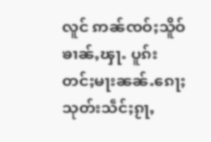လူင် ဢၼ်ၸဝ်ႈသိူဝ်ၶၢၼ်ႇၾႃႉ ပူၵ်းတင်ႈမႃးၼၼ်ႉၵေႃႈ သုတ်းသဵင်ႈၵႂႃႇ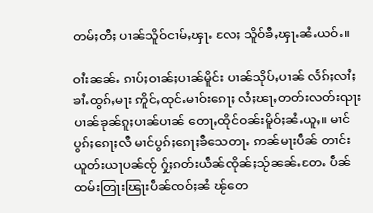တမ်ႈတီႈ ပၢၼ်သိူဝ်ငၢမ်ႇၾႃႉ လႄႈ သိူဝ်ၶီႇၾႃႉၼႆႉယဝ်ႉ။

ဝၢႆးၼၼ်ႉ ၵၢပ်ႈဝၢၼ်ႈပၢၼ်မိူင်း ပၢၼ်သိုပ်ႇပၢၼ် လႅၵ်ႈလၢႆႈၶၢႆႉထွၵ်ႇမႃး ဢိူင်ႇထုင်ႉမၢဝ်းၵေႃႈ လႆႈၽႃႇတတ်းလတ်းၺႃး ပၢၼ်ၶုၼ်ၵူႈပၢၼ်ပၢၼ် တေႃႇထိုင်ဝၼ်းမိူဝ်ႈၼႆႉယူႇ။ မၢင်ပွၵ်ႈၵေႃႈလီ မၢင်ပွၵ်ႈၵေႃႈၶီသေတႃႉ ဢၼ်မႃးပဵၼ် တၢင်းယူတ်းယႃပၼ်ၸႂ် ႁႂ်ႈၵတ်းယဵၼ်ၸိုၼ်ႈသႂ်ၼၼ်ႉတႄႉ ပဵၼ်ထမ်းတြႃးၽြႃးပဵၼ်ၸဝ်ႈၼႆ ၽႂ်တေ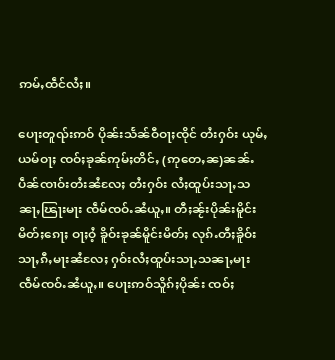ဢမ်ႇထဵင်လႆႈ။

ပေႃးတူၺ်းဢဝ် ပိုၼ်းသႅၼ်ဝီဝႃႈၸိုင် တႆးႁဝ်း ယုမ်ႇယမ်ဝႃႈ ၸဝ်ႈၶုၼ်ဢုမ်ႈတိင်ႇ (ဢုတေႇၼ)ၼၼ်ႉ ပဵၼ်ၸၢဝ်းတႆးၼႆလႄႈ တႆးႁဝ်း လႆႈထူပ်းသႃႇသၼႃႇၽြႃးမႃး ၸဵမ်ၸဝ်ႉၼႆယူႇ။ တီႈၼႂ်းပိုၼ်းမိူင်းမိတ်ႈၵေႃႈ ဝႃႈဝႆ့ ၶိူဝ်းၶုၼ်မိူင်းမိတ်ႈ လုၵ်ႉတီႈၶိူဝ်းသႃႇၵီႇမႃးၼႆလႄႈ ႁဝ်းလႆႈထူပ်းသႃႇသၼႃႇမႃး ၸဵမ်ၸဝ်ႉၼႆယူႇ။ ပေႃးဢဝ်သိူၵ်ႈပိုၼ်း ၸဝ်ႈ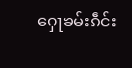ႁေႃၶမ်းၵဵင်း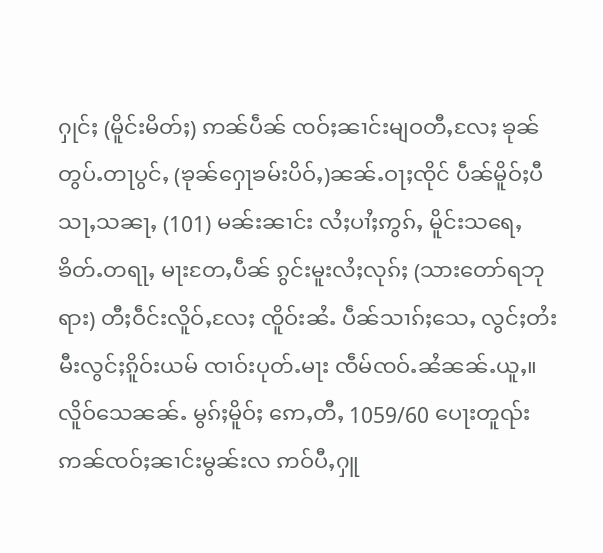ႁုင်ႈ (မိူင်းမိတ်ႈ) ဢၼ်ပဵၼ် ၸဝ်ႈၼၢင်းမျဝတီႇလႄႈ ၶုၼ်တွပ်ႉတႃပွင်ႇ (ၶုၼ်ႁေႃၶမ်းပိဝ်ႇ)ၼၼ်ႉဝႃႈၸိုင် ပဵၼ်မိူဝ်ႈပီသႃႇသၼႃႇ (101) မၼ်းၼၢင်း လႆႈပၢႆႈဢွၵ်ႇ မိူင်းသရေႇၶိတ်ႉတရႃႇ မႃးတႄႇပဵၼ် ၵွင်းမူးလႆႈလုၵ်ႈ (သားတော်ရဘုရား) တီႈဝဵင်းလိူဝ်ႇလႄႈ ၸိူဝ်းၼႆႉ ပဵၼ်သၢၵ်ႈသေႇ လွင်ႈတႆး မီးလွင်ႈၵိူဝ်းယမ် ၸၢဝ်းပုတ်ႉမႃး ၸဵမ်ၸဝ်ႉၼႆၼၼ်ႉယူႇ။ လိူဝ်သေၼၼ်ႉ မွၵ်ႈမိူဝ်ႈ ဢေႇတီႇ 1059/60 ပေႃးတူၺ်း ဢၼ်ၸဝ်ႈၼၢင်းမွၼ်းလ ဢဝ်ပီႇႁူ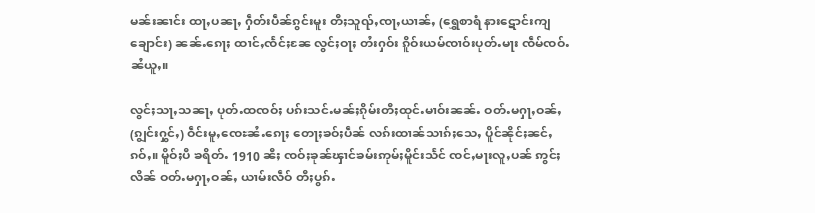မၼ်းၼၢင်း ထႃႇပၼႃႇ ႁဵတ်းပဵၼ်ၵွင်းမူး တီႈသူၺ်ႇၸႃႇယၢၼ်ႇ (ရွှေစာရံ နားဋောင်းကျချောင်း) ၼၼ်ႉၵေႃႈ ထၢင်ႇၸႅင်ႈၼႄ လွင်ႈဝႃႈ တႆးႁဝ်း ၵိူဝ်းယမ်ၸၢဝ်းပုတ်ႉမႃး ၸဵမ်ၸဝ်ႉၼႆယူႇ။

လွင်ႈသႃႇသၼႃႇ ပုတ်ႉထၸဝ်ႈ ပၵ်းသင်ႉမၼ်ႈၵိုမ်းတီႈထုင်ႉမၢဝ်းၼၼ်ႉ ဝတ်ႉမႁႃႇဝၼ်ႇ (ၵျွင်းႁွင်ႇ) ဝဵင်းမူႇၸေႊၼႆႉၵေႃႈ တေႃႈၶဝ်ႈပဵၼ် လၵ်းထၢၼ်သၢၵ်ႈသေႇ ပိူင်ၼိုင်ႈၼင်ႇၵဝ်ႇ။ မိူဝ်ႈပီ ၶရိတ်ႉ 1910 ၼီႈ ၸဝ်ႈၶုၼ်ၾၢင်ၶမ်းဢုမ်ႈမိူင်းသႅင် ၸင်ႇမႃးလူႇပၼ် ဢွင်ႈလိၼ် ဝတ်ႉမႁႃႇဝၼ်ႇ ယၢမ်းလဵဝ် တီႈပွၵ်ႉ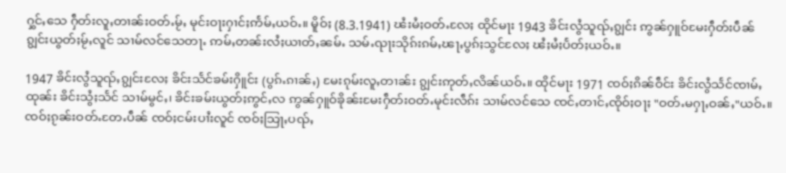ႁွင်ႇသေ ႁဵတ်းလူႇတၢၼ်းဝတ်ႉမႂ်ႇ မုင်းဝႃးႁၢင်ႈဢႅမ်ႇယဝ်ႉ။ မိူဝ်ႈ (8.3.1941) ၽႆးမႆႈဝတ်ႉလႄႈ ထိုင်မႃး 1943 ၶိင်းလွႆသူၺ်ႇၵျွင်း ဢွၼ်ႁူဝ်မႄးႁဵတ်းပဵၼ် ၵျွင်းယွတ်ႈမႂ်ႇလူင် သၢမ်လင်သေတႃႉ ဢမ်ႇတၼ်းလႆႈယၢတ်ႇၼမ်ႉ သမ်ႉၺႃးသိုၵ်းၵမ်ႇၽႃႇပွၵ်ႈသွင်လႄႈ ၽႆႈမႆႈပႅတ်ႈယဝ်ႉ။

1947 ၶိင်းလွႆသူၺ်ႇၵျွင်းလႄႈ ၶိင်းသႅင်ၶမ်းႁိူင်း (ပွၵ်ႉၵၢၼ်ႇ) မႄးၵုမ်းလူႇတၢၼ်း ၵျွင်းဢုတ်ႇလိၼ်ယဝ်ႉ။ ထိုင်မႃး 1971 ၸဝ်ႈၵိၼ်ဝဵင်း ၶိင်းလွႆသႅင်ၸၢမ်ႇထုၼ်း ၶိင်းသွႆႈသႅင် သၢမ်မွင်ႇ၊ ၶိင်းၶမ်းယွတ်ႈဢွင်ႇလ ဢွၼ်ႁူဝ်ၶိုၼ်းမႄးႁဵတ်းဝတ်ႉမုင်းလဵၵ်း သၢမ်လင်သေ ၸင်ႇတၢင်ႇၸိုဝ်ႈဝႃႈ "ဝတ်ႉမႁႃႇဝၼ်ႇ"ယဝ်ႉ။ ၸဝ်ႈၵႂၼ်းဝတ်ႉတႄႉပဵၼ် ၸဝ်ႈငမ်းပၢႆးလူင် ၸဝ်ႈသြႃႇပၺ်ႇ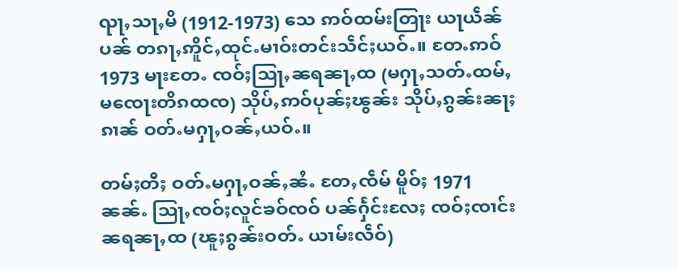ၺႃႇသႃႇမိ (1912-1973) သေ ဢဝ်ထမ်းတြႃး ယႃယဵၼ်ပၼ် တၵႃႇဢိူင်ႇထုင်ႉမၢဝ်းတင်းသဵင်ႈယဝ်ႉ။ တႄႉဢဝ် 1973 မႃးတႄႉ ၸဝ်ႈသြႃႇၼရၼႃႇထ (မႁႃႇသတ်ႉထမ်ႇမၸေႃးတိၵထၸ) သိုပ်ႇဢဝ်ပုၼ်ႈၽွၼ်း သိုပ်ႇၵွၼ်းၼႃႈၵၢၼ် ဝတ်ႉမႁႃႇဝၼ်ႇယဝ်ႉ။

တမ်ႈတီႈ ဝတ်ႉမႁႃႇဝၼ်ႇၼႆႉ တႄႇၸဵမ် မိူဝ်ႈ 1971 ၼၼ်ႉ သြႃႇၸဝ်ႈလူင်ၶဝ်ၸဝ် ပၼ်ႁႅင်းလႄႈ ၸဝ်ႈၸၢင်းၼရၼႃႇထ (ၽူႈၵွၼ်းဝတ်ႉ ယၢမ်းလဵဝ်)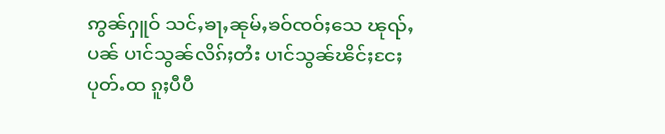ဢွၼ်ႁူဝ် သင်ႇၶႃႇၼုမ်ႇၶဝ်ၸဝ်ႈသေ ၽုၺ်ႇပၼ် ပၢင်သွၼ်လိၵ်ႈတႆး ပၢင်သွၼ်ၽိင်ႈငႄႈပုတ်ႉထ ၵူႈပီပီ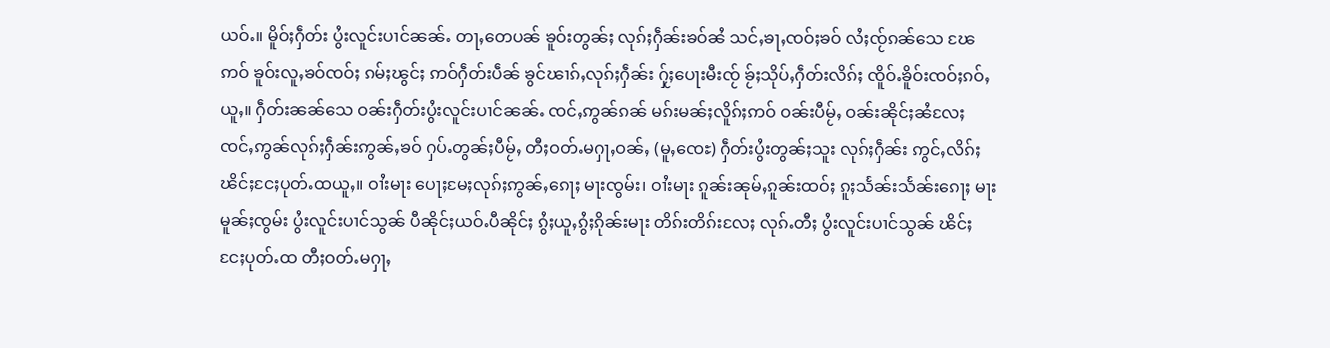ယဝ်ႉ။ မိူဝ်ႈႁဵတ်း ပွႆးလူင်းပၢင်ၼၼ်ႉ တႃႇတေပၼ် ၶူဝ်းတွၼ်ႈ လုၵ်ႈႁဵၼ်းၶဝ်ၼႆ သင်ႇၶႃႇၸဝ်ႈၶဝ် လႆႈၸႂ်ၵၼ်သေ ၽႄဢဝ် ၶူဝ်းလူႇၶဝ်ၸဝ်ႈ ၵမ်ႈၽွင်ႈ ဢဝ်ႁဵတ်းပဵၼ် ၶွင်ၽၢၵ်ႇလုၵ်ႈႁဵၼ်း ႁႂ်ႈပေႃးမီးၸႂ် ၶႂ်ႈသိုပ်ႇႁဵတ်းလိၵ်ႈ ၸိူဝ်ႉၶိူဝ်းၸဝ်ႈၵဝ်ႇယူႇ။ ႁဵတ်းၼၼ်သေ ဝၼ်းႁဵတ်းပွႆးလူင်းပၢင်ၼၼ်ႉ ၸင်ႇဢွၼ်ၵၼ် မၵ်းမၼ်ႈလိူၵ်ႈဢဝ် ဝၼ်းပီမႂ်ႇ ဝၼ်းၼိုင်ႈၼႆလႄႈ ၸင်ႇဢွၼ်လုၵ်ႈႁဵၼ်းဢွၼ်ႇၶဝ် ႁပ်ႉတွၼ်ႈပီမႂ်ႇ တီႈဝတ်ႉမႁႃႇဝၼ်ႇ (မူႇၸေႊ) ႁဵတ်းပွႆးတွၼ်ႈသူး လုၵ်ႈႁဵၼ်း ဢွင်ႇလိၵ်ႈ ၽိင်ႈငႄႈပုတ်ႉထယူႇ။ ဝၢႆးမႃး ပေႃႈမႄႈလုၵ်ႈဢွၼ်ႇၵေႃႈ မႃးၸွမ်း၊ ဝၢႆးမႃး ၵူၼ်းၼုမ်ႇၵူၼ်းထဝ်ႈ ၵူႈသႅၼ်းသႅၼ်းၵေႃႈ မႃးမူၼ်ႈၸွမ်း ပွႆးလူင်းပၢင်သွၼ် ပီၼိုင်ႈယဝ်ႉပီၼိုင်ႈ ၵွႆႈယူႇၵွႆႈၵိုၼ်းမႃး တိၵ်းတိၵ်းလႄႈ လုၵ်ႉတီႈ ပွႆးလူင်းပၢင်သွၼ် ၽိင်ႈငႄႈပုတ်ႉထ တီႈဝတ်ႉမႁႃႇ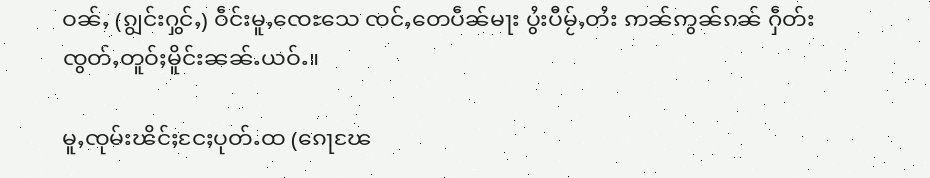ဝၼ်ႇ (ၵျွင်းႁွင်ႇ) ဝဵင်းမူႇၸေႊသေ ၸင်ႇတေပဵၼ်မႃး ပွႆးပီမႂ်ႇတႆး ဢၼ်ဢွၼ်ၵၼ် ႁဵတ်းၸွတ်ႇတူဝ်ႈမိူင်းၼၼ်ႉယဝ်ႉ။

မူႇၸုမ်းၽိင်ႈငႄႈပုတ်ႉထ (ၵေႃၽႄ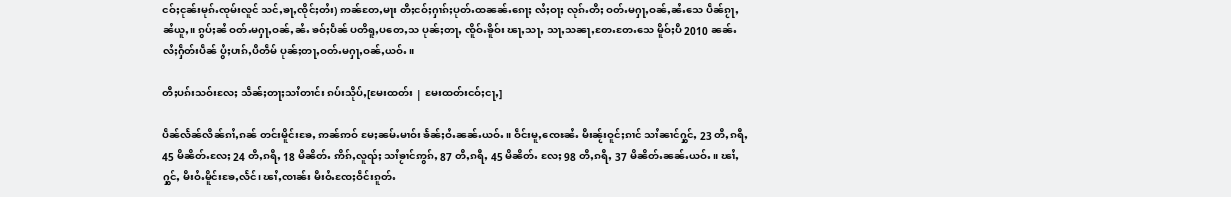ငဝ်ႈငုၼ်းမုၵ်ႉၸုမ်းလူင် သင်ႇၶႃႇၸိုင်ႈတႆး) ဢၼ်တႄႇမႃး တီႈငဝ်ႈႁၢၵ်ႈပုတ်ႉထၼၼ်ႉၵေႃႈ လႆႈဝႃႈ လုၵ်ႉတီႈ ဝတ်ႉမႁႃႇဝၼ်ႇၼႆႉသေ ပဵၼ်ၵႂႃႇၼႆယူႇ။ ၵွပ်ႈၼႆ ဝတ်ႉမႁႃႇဝၼ်ႇၼႆႉ ၶဝ်ႈပဵၼ် ပတိရူႇပတေႇသ ပုၼ်ႈတႃႇ ၸိူဝ်ႉၶိူဝ်း ၽႃႇသႃႇ သႃႇသၼႃႇတႄႉတႄႉသေ မိူဝ်ႈပီ 2010 ၼၼ်ႉ လႆႈႁဵတ်းပဵၼ် ပွႆႈပၢၵ်ႇပီတဵမ် ပုၼ်ႈတႃႇဝတ်ႉမႁႃႇဝၼ်ႇယဝ်ႉ။

တီႈပၵ်းသဝ်းလႄႈ သဵၼ်ႈတႃႈသၢႆတၢင်း ၵပ်းသိုပ်ႇ[မႄးထတ်း | မႄးထတ်းငဝ်ႈငႃႇ]

ပဵၼ်လႅၼ်လိၼ်ၵၢႆႇၵၼ် တင်းမိူင်းၶႄႇ ဢၼ်ဢဝ် မႄႈၼမ်ႉမၢဝ်း ၶႅၼ်ႈဝႆႉၼၼ်ႉယဝ်ႉ။ ဝဵင်းမူႇၸေႊၼႆႉ မီးၼႂ်းဝူင်ႈၵၢင် သၢႆၼၢင်ႁွင်ႇ 23 တီႇၵရီႇ 45 မိၼိတ်ႉလႄႈ 24 တီႇၵရီႇ 18 မိၼိတ်ႉ ဢိၵ်ႇလူၺ်ႈ သၢႆၶႂၢင်ဢွၵ်ႇ 87 တီႇၵရီႇ 45 မိၼိတ်ႉ လႄႈ 98 တီႇၵရီႇ 37 မိၼိတ်ႉၼၼ်ႉယဝ်ႉ။ ၽၢႆႇႁွင်ႇ မီးဝႆႉမိူင်းၶႄႇလႅင်၊ ၽၢႆႇၸၢၼ်း မီးဝႆႉၸႄႈဝဵင်းၵူတ်ႉ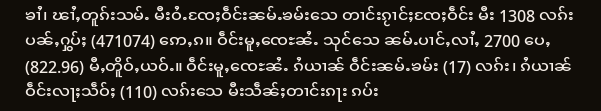ၶၢႆ၊ ၽၢႆႇတူၵ်းသမ်ႉ မီးဝႆႉၸႄႈဝဵင်းၼမ်ႉၶမ်းသေ တၢင်းၵႂၢင်ႈၸႄႈဝဵင်း မီး 1308 လၵ်းပၼ်ႇႁွပ်ႈ (471074) ဢေႇၵ။ ဝဵင်းမူႇၸေႊၼႆႉ သုင်သေ ၼမ်ႉပၢင်ႇလၢႆႇ 2700 ပေႇ (822.96) မီႇတိူဝ်ႇယဝ်ႉ။ ဝဵင်းမူႇၸေႊၼႆႉ ၵႆယၢၼ် ဝဵင်းၼမ်ႉၶမ်း (17) လၵ်း၊ ၵႆယၢၼ် ဝဵင်းလႃႈသဵဝ်ႈ (110) လၵ်းသေ မီးသဵၼ်ႈတၢင်းၵႃး ၵပ်း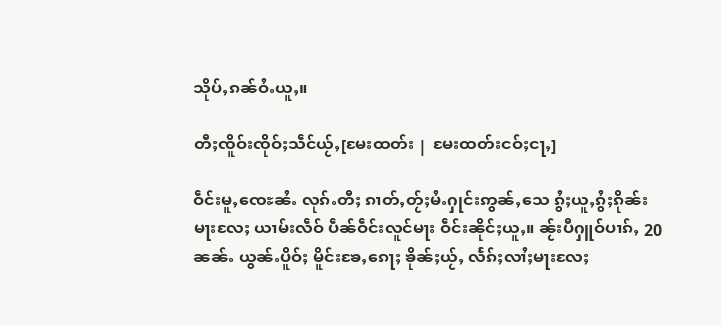သိုပ်ႇၵၼ်ဝႆႉယူႇ။

တီႈၸိူဝ်းၸိုဝ်ႈသဵင်ယႂ်ႇ[မႄးထတ်း | မႄးထတ်းငဝ်ႈငႃႇ]

ဝဵင်းမူႇၸေႊၼႆႉ လုၵ်ႉတီႈ ၵၢတ်ႇတႂ်ႈမႆႉႁုင်းဢွၼ်ႇသေ ၵွႆႈယူႇၵွႆႈၵိုၼ်းမႃးလႄႈ ယၢမ်းလဵဝ် ပဵၼ်ဝဵင်းလူင်မႃး ဝဵင်းၼိုင်ႈယူႇ။ ၼႂ်းပီႁူဝ်ပၢၵ်ႇ 20 ၼၼ်ႉ ယွၼ်ႉပိူဝ်ႈ မိူင်းၶႄႇၵေႃႈ ၶိုၼ်ႈယႂ်ႇ လႅၵ်ႈလၢႆႈမႃးလႄႈ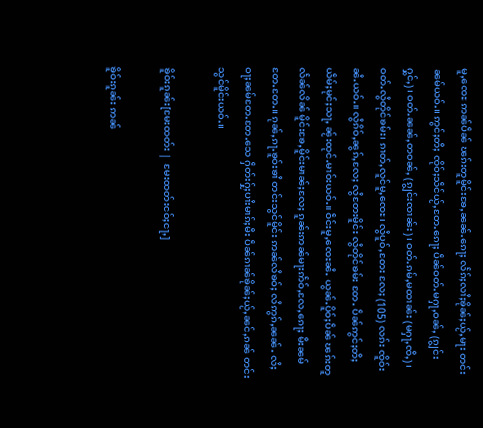မူႇၸေႊ ဢၼ်ပဵၼ် ၽၵ်းတူမိူင်းၶႄႇၼၼ်ႉၵေႃႈ လႅၵ်ႈလၢႆႈၶိုၼ်ႈယႂ်ႇမႃး တင်းၼမ်ယဝ်ႉ။ ဢွင်ႈတီႈ ၸိုဝ်ႈသဵင်ယႂ်ႇတႄႉၵေႃႈ ပဵၼ်ဝတ်ႉမႁႃႇဝၼ်ႇ (ၵျွင်းႁွင်ႇ)၊ ဝတ်ႉၼၼ်ႇတဝၼ်ႇ (ၵျွင်းၸၢၼ်း)၊ ဝတ်ႉၵမ်ႇမထၢၼ်း (မႁႃႇၸီႇ)၊ ဝတ်ႉလွႆတိုင်ၶမ်း၊ ၵၢတ်ႇလူင်မူႇၸေႊ၊ လွႆပူဝ်ႇတႄး လႄႈ (105) လၵ်း ၸိူဝ်းၼႆႉယဝ်ႉ။ လွႆၵိဝ်ႇၼွၵ်ႇလႄႈ လွႆတႄးမိူင်း လွႆတိုင်ၶမ်း တႄႉ ပဵၼ်ဢွင်ႈတီႈ ယဵမ်ႈမုင်ႈသႃႇ ၼႂ်းထုင်ႉမၢဝ်းယဝ်ႉ။ ဝဵင်းမူႇၸေႊၼႆႉ ယွၼ်ႉပိူဝ်ႈပဵၼ် ၽၵ်းတူလႅၼ်လိၼ် မိူင်းၶႄႇမိူင်းမၢၼ်ႈလႄႈ ၵူၼ်းဢၼ်မႃးဢႅဝ်ႇလႄႇၵေႃႈ မီးၼမ်တႄႉတႄႉ။ ၵုၼ်ႇၵႃႉၶူဝ်းၶၢႆ တင်းသွင်မိူင်း ဢၼ်လႆၶဝ်ႈ လႆဢွၵ်ႇၼၼ်ႉ လႆႈဝႃႈၼမ်တႄႉတႄႉသေ ႁဵတ်းႁႂ်ႈပၢႆးမၢၵ်ႈမီး ပဵၼ်ၵၢၼ်ၶိုၼ်ႈယႂ်ႇၼင်ႇၵၼ် တင်းသွင်မိူင်းယဝ်ႉ။

ၶိူဝ်းၵူၼ်း[မႄးထတ်း | မႄးထတ်းငဝ်ႈငႃႇ]

ၶိူဝ်းၵူၼ်း ဢၼ်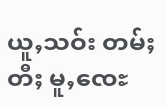ယူႇသဝ်း တမ်ႈတီႈ မူႇၸေႊ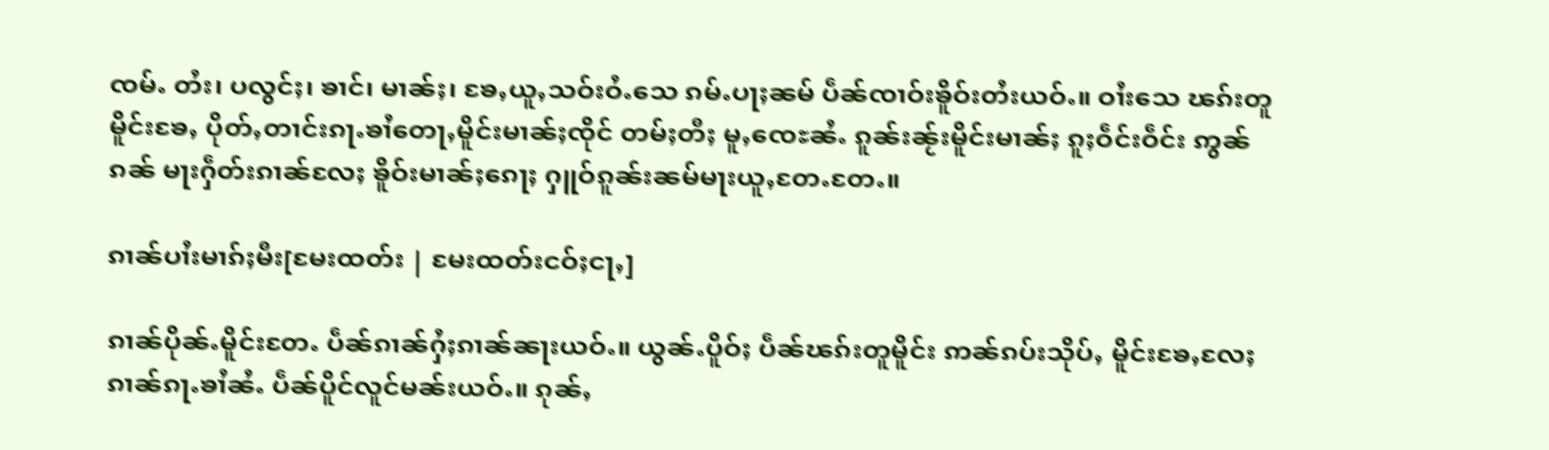ၸမ်ႉ တႆး၊ ပလွင်ႈ၊ ၶၢင်၊ မၢၼ်ႈ၊ ၶႄႇယူႇသဝ်းဝႆႉသေ ၵမ်ႉပႃႈၼမ် ပဵၼ်ၸၢဝ်းၶိူဝ်းတႆးယဝ်ႉ။ ဝၢႆးသေ ၽၵ်းတူမိူင်းၶႄႇ ပိုတ်ႇတၢင်းၵႃႉၶၢႆတေႃႇမိူင်းမၢၼ်ႈၸိုင် တမ်ႈတီႈ မူႇၸေႊၼႆႉ ၵူၼ်းၼႂ်းမိူင်းမၢၼ်ႈ ၵူႈဝဵင်းဝဵင်း ဢွၼ်ၵၼ် မႃးႁဵတ်းၵၢၼ်လႄႈ ၶိူဝ်းမၢၼ်ႈၵေႃႈ ႁူဝ်ၵူၼ်းၼမ်မႃးယူႇတႄႉတႄႉ။

ၵၢၼ်ပၢႆးမၢၵ်ႈမီး[မႄးထတ်း | မႄးထတ်းငဝ်ႈငႃႇ]

ၵၢၼ်ပိုၼ်ႉမိူင်းတႄႉ ပဵၼ်ၵၢၼ်ႁႆႈၵၢၼ်ၼႃးယဝ်ႉ။ ယွၼ်ႉပိူဝ်ႈ ပဵၼ်ၽၵ်းတူမိူင်း ဢၼ်ၵပ်းသိုပ်ႇ မိူင်းၶႄႇလႄႈ ၵၢၼ်ၵႃႉၶၢႆၼႆႉ ပဵၼ်ပိူင်လူင်မၼ်းယဝ်ႉ။ ၵုၼ်ႇ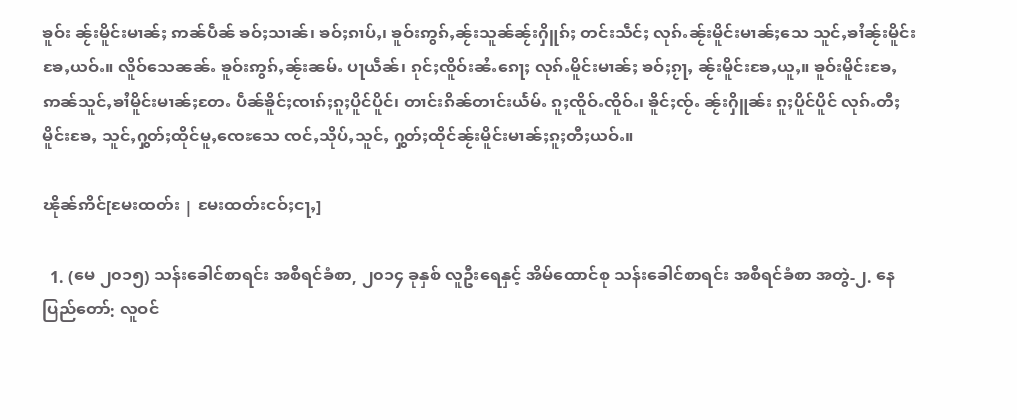ၶူဝ်း ၼႂ်းမိူင်းမၢၼ်ႈ ဢၼ်ပဵၼ် ၶဝ်ႈသၢၼ်၊ ၶဝ်ႈၵၢပ်ႇ၊ ၶူဝ်းဢွၵ်ႇၼႂ်းသူၼ်ၼႂ်းႁိူၵ်ႈ တင်းသဵင်ႈ လုၵ်ႉၼႂ်းမိူင်းမၢၼ်ႈသေ သူင်ႇၶၢႆၼႂ်းမိူင်းၶႄႇယဝ်ႉ။ လိူဝ်သေၼၼ်ႉ ၶူဝ်းဢွၵ်ႇၼႂ်းၼမ်ႉ ပႃယဵၼ်၊ ၵုင်ႈၸိူဝ်းၼႆႉၵေႃႈ လုၵ်ႉမိူင်းမၢၼ်ႈ ၶဝ်ႈၵႂႃႇ ၼႂ်းမိူင်းၶႄႇယူႇ။ ၶူဝ်းမိူင်းၶႄႇ ဢၼ်သူင်ႇၶၢႆမိူင်းမၢၼ်ႈတႄႉ ပဵၼ်ၶိူင်ႈၸၢၵ်ႈၵူႈပိူင်ပိူင်၊ တၢင်းၵိၼ်တၢင်းယႅမ်ႉ ၵူႈၸိူဝ်ႉၸိူဝ်ႉ၊ ၶိူင်ႈၸႂ်ႉ ၼႂ်းႁိူၼ်း ၵူႈပိူင်ပိူင် လုၵ်ႉတီႈမိူင်းၶႄႇ သူင်ႇႁွတ်ႈထိုင်မူႇၸေႊသေ ၸင်ႇသိုပ်ႇသူင်ႇ ႁွတ်ႈထိုင်ၼႂ်းမိူင်းမၢၼ်ႈၵူႈတီႈယဝ်ႉ။

ၽိုၼ်ဢိင်[မႄးထတ်း | မႄးထတ်းငဝ်ႈငႃႇ]

  1. (မေ ၂၀၁၅) သန်းခေါင်စာရင်း အစီရင်ခံစာ, ၂၀၁၄ ခုနှစ် လူဦးရေနှင့် အိမ်ထောင်စု သန်းခေါင်စာရင်း အစီရင်ခံစာ အတွဲ-၂. နေပြည်တော်: လူဝင်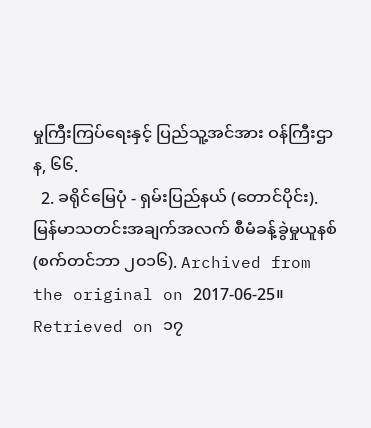မှုကြီးကြပ်ရေးနှင့် ပြည်သူ့အင်အား ဝန်ကြီးဌာန, ၆၆.
  2. ခရိုင်မြေပုံ - ရှမ်းပြည်နယ် (တောင်ပိုင်း). မြန်မာသတင်းအချက်အလက် စီမံခန့်ခွဲမှုယူနစ် (စက်တင်ဘာ ၂၀၁၆). Archived from the original on 2017-06-25။ Retrieved on ၁၇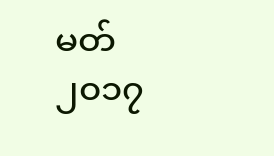မတ် ၂၀၁၇